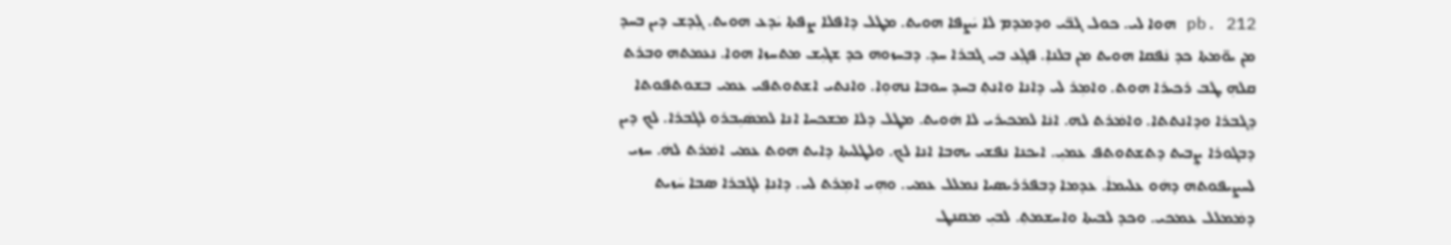pb. 212 ܗܘܐ ܠܝ. ܟܘܠ ܓܒ̈ܝ ܘܕܡܕܡ ܠܐ ܝܿܨܦܐ ܗܘܝܬ. ܡܛܠ ܕܐܦܠܐ ܨܦܬܐ ܝܿܕܥ ܗܘܝܬ. ܓܼܕܫ ܕܝܢ ܒܚܕ ܡܢ ܝܘ̈ܡܬܐ ܟܕ ܢܿܦܩܐ ܗܘܝܬ ܡܢ ܒܠܢܐܼ. ܦܓܼܥ ܒܝ ܓܒܪܐ ܚܕ. ܕܒܚܙܘܗ ܟܕ ܫܓܝܼܫ ܡܬܚܙܐ ܗܘܐ. ܢܥܡܬܗ ܘܒܪܬ ܩܠܗܼ ܛܒ ܪܟܝܪܐ ܗܘܬ. ܘܐܡܼܪ ܠܝ ܕܐܢܐ ܘܐܢܬܼ ܒܚܕ ܚܘܒܐ ܢܗܘܼܐ. ܘܐܢܬܝ ܐܫܬܘܬܦܝ ܥܡܝ ܒܫܘܬܦܘܬܐ ܕܓܒܪܐ ܘܕܐܢܬܬܐ. ܘܐܡܿܪܬ ܠܗ. ܐܢܿܐ ܠܡܟܝܪܝ ܠܐ ܗܿܘܝܬ. ܡܛܠ ܕܠܐ ܡܫܟܚܐ ܐܢܐ ܠܡܣܿܝܼܒܪܘ ܠܓܒܪܐ. ܠܟ ܕܝܢ ܕܒܓܘܪܐ ܨܼܒܝܬ ܕܬܫܬܘܬܦ ܥܡܝܼ. ܐܝܟܢܐ ܢܦܫܝ ܝܗܒܐ ܐܢܐ ܠܟ. ܘܠܛܠܝܬܐ ܕܐܝܬ ܗܘܬ ܥܡܝ ܐܡܿܪܬ ܠܗܿ. ܚܙܝ ܠܚܨܝܦܘܬܗ ܕܗܿܘ ܥܠܝܡܐܿ. ܥܕܡܐ ܕܒܦܪܪܝܣܝܐ ܢܡܠܠ ܥܡܝ. ܘܗܼܝ ܐܡܼܪܬ ܠܝ. ܕܐܢܐܼ ܠܓܒܪܐ ܣܒܐ ܚܿܙܝܬ ܕܡܿܡܠܠ ܥܡܟܝ. ܘܟܕ ܠܒܝܬܐ ܘܐܚܫܡܬܼ. ܠܒܝܼ ܡܩܢܛ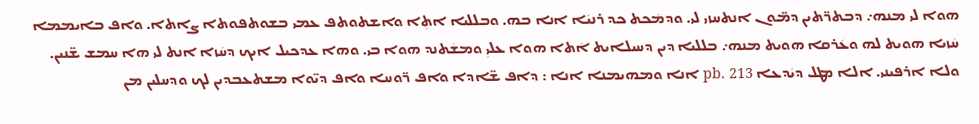ܗܘܐ ܠܝ ܡܢܗ܇ ܕܒܬܪ̈ܬܝܢ ܕܡ̈ܘܢ ܐܢܬܚܙܝ ܠܝ. ܘܕܡܿܟܬ ܟܕ ܪܢܝܿܐ ܐܢܐ ܒܗ. ܘܒܠܠܝܐ ܐܬܼܐ ܘܐܫܬܘܬܦ ܥܡܝ ܒܫܘܬܦܘܬܐ ܨܐܬܐ. ܘܐܦ ܒܐܝܡܡܐ ܚܿܙܝܐ ܗܘܝܬ ܠܗ ܘܥܿܪܩܐ ܗܘܝܬ ܡܢܗ܇ ܒܠܠܝܐ ܕܝܢ ܕܚܝܠܐܝܬ ܐܿܬܐ ܗܘܐ ܥܠܝܼ ܘܡܫܿܬܢܕ ܗܘܐ ܒܝ. ܘܗܐ ܥܕܟܝܠ ܐܝܟ ܕܚܿܙܐ ܐܢܬ ܠܝ ܗܐ ܚܡܫ ܫ̈ܢܝܢ. ܘܠܐ ܐܪܦܝܢܝ. ܐܠܐ ܡܛܠ ܕܝܿܕܥܐ pb. 213 ܐܢܐ ܘܡܗܝܡܢܐ ܐܢܐ : ܕܐܦ ܫ̈ܐܕܐ ܘܐܦ ܪ̈ܘܚܐ ܘܐܦ ܕܝ̈ܘܐ ܡܫܬܥܒܕܝܢ ܠܟ ܘܕܚܠܝܢ ܡܢ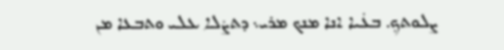ܨܠܘܬܟܼ. ܒܥܿܝܐ ܐܢܐ ܡܢܟ ܡܪܝ܆ ܕܬܨܿܠܐ ܥܠܝ ܘܬܒܥܐ ܡܢ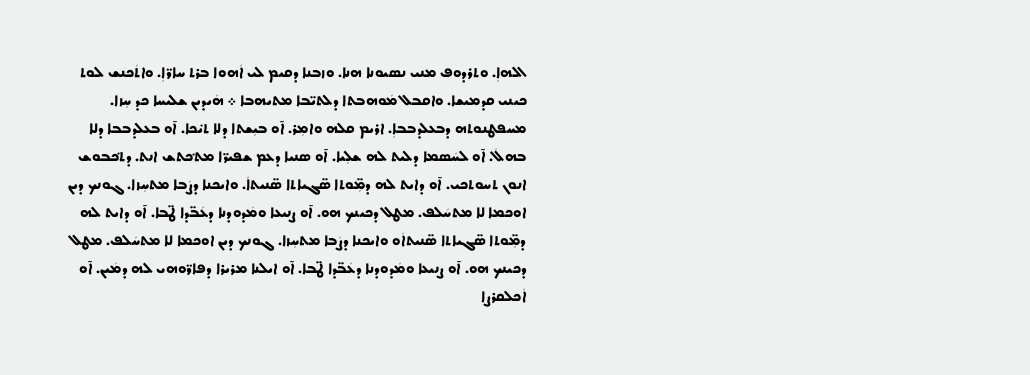ܐܠܗܐܼ. ܘܬܪܕܘܦ ܡܢܝ ܢܣܝܘܢܐ ܗܢܐ. ܘܙܒܢܐ ܕܩܝܡ ܠܝ ܐܿܗܘܐ ܒܪܬ ܚܐܪ̈ܐܼ. ܘܐܬܿܟܢܫ ܠܘܬ ܟܝܢܝ ܩܕܡܝܫܐ. ܘܐܩܒܠ ܡܿܘܗܒܬܐ ܕܠܬܝ̈ܒܐ ܡܬܝܗܒܐ ܀ ܗܿܝܕܝܢ ܫܠܝܚܐ ܟܕ ܚܼܙܐ. ܡܚܦܛܢܘܬܗ ܕܒܥܠܕܒܒܐܼ. ܐܪܝܡ ܩܠܗ ܘܐܡܼܪ. ܐ̃ܘ ܒܝܼܫܬܐ ܕܠܐ ܬ݀ܝܟܐ. ܐ̃ܘ ܒܥܠܕܒܒܐ ܕܠܐ ܒܗܠܿ. ܐ̃ܘ ܠܚܿܣܡܐ ܕܠܝܬ ܠܗ ܫܠܼܝܐ. ܐ̃ܘ ܣܢܝܐ ܕܥܡ ܫܦܝܪ̈ܐ ܡܬ݀ܟܬܫ ܐܢܬ. ܕܬ݀ܟܒܘܫ ܐܢܘܢ ܬܚܘܬܟܝ. ܐ̃ܘ ܕܐܝܬ ܠܗ ܕܡܼ̈ܘܬܐ ܣ̈ܓܝܐܬܐ ܣ̈ܢܝܬܐܿ. ܘܐܝܟܢܐ ܕܨܿܒܐ ܡܬܚܼܙܐ. ܓܘܢܟ ܕܝܢ ܐܘܟܡܐ ܠܐ ܡܬܚܿܠܦ. ܡܛܠ ܕܟܝܢܟ ܗܘ. ܐ̃ܘ ܨܢܝܥܐ ܘܡܿܕܘܕܢܐ ܕܥܿܒ̈ܕܐ ܛ̈ܒܐ. ܐ̃ܘ ܕܐܝܬ ܠܗ ܕܡܼ̈ܘܬܐ ܣ̈ܓܝܐܬܐ ܣ̈ܢܝܬܐܿܘ ܘܐܝܟܢܐ ܕܨܿܒܐ ܡܬܚܼܙܐ. ܓܘܢܟ ܕܝܢ ܐܘܟܡܐ ܠܐ ܡܬܚܿܠܦ. ܡܛܠ ܕܟܝܢܟ ܗܘ. ܐ̃ܘ ܨܢܝܥܐ ܘܡܿܕܘܕܢܐ ܕܥܿܒ̈ܕܐ ܛ̈ܒܐ. ܐ̃ܘ ܐܝܠܢܐ ܡܪܝܪܐ ܕܦܐܪ̈ܘܗܝ ܠܗ ܕܡܿܝܢ. ܐ̃ܘ ܐܿܟܠܩܪܨܐ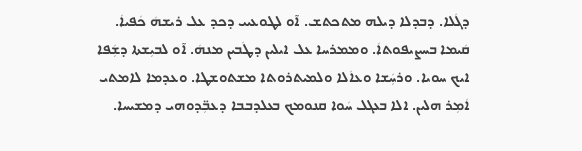ܕܓܿܠܐ. ܕܒܕܠܐ ܕܝܠܗ ܡܬܟܬܫ. ܐ̃ܘ ܠܛܘܥܝܝ ܕܟܕ ܥܠ ܪܝܫܗܿ ܟܿܦܝܐܿ. ܩܿܝܡܐ ܒܚܨܝܦܘܬܐܿ. ܘܡܡܪܚܐ ܥܠ ܐܝܠܝܢ ܕܛܿܒܝܢ ܡܢܗܿ. ܐ̃ܘ ܠܒܝܼܫܬܐ ܕܫܼܿܦܐ ܐܝܟ ܚܘܝܐ. ܘܪܚܼܿܫܐ ܘܥܐܿܠܐ ܘܠܡܝܬܪܘܬܐ ܡܫܬܘܫܛܐ. ܘܥܕܡܐ ܠܐܡܬܝ ܐܿܡܼܪ ܗܠܝܢ. ܐܠܐ ܒܥܓܠ ܚܿܘܐ ܩܢܘܡܟ ܒܥܠܕܒܒܐ ܕܥܒܼ̈ܕܘܗܝ ܕܡܫܝܚܐ.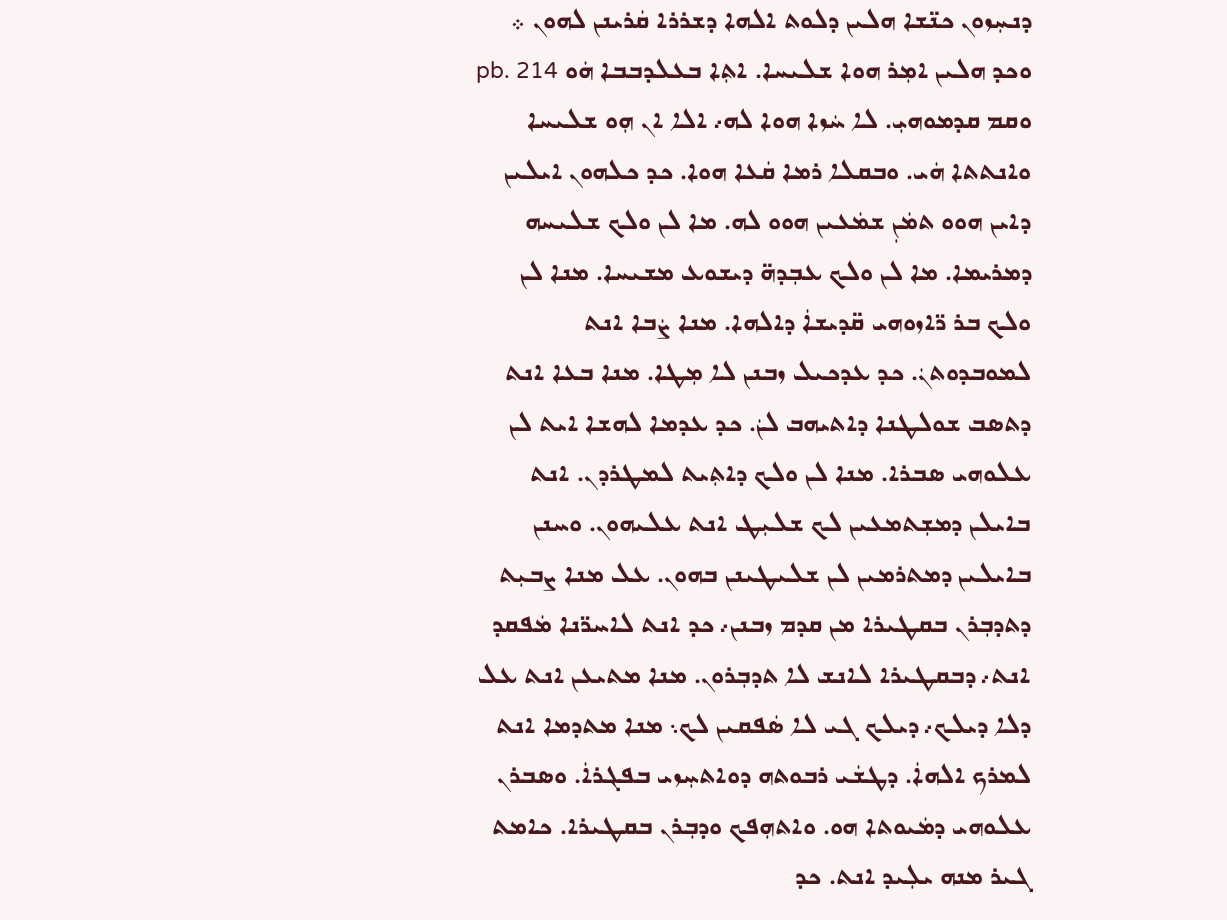ܕܢܚܼܙܘܢ ܟܢ̈ܫܐ ܗܠܝܢ ܕܠܘܬ ܐܠܗܐ ܕܫܪܪܐ ܩܿܪܝܢܢ ܠܗܘܢ ܀ ܘܟܕ ܗܠܝܢ ܐܡܼܪ ܗܘܐ ܫܠܝܚܐ. ܐܬܼܐ ܒܥܠܕܒܒܐ ܗܿܘ pb. 214 ܘܩܡ ܩܕܡܘܗܝܼ. ܠܐ ܚܿܙܐ ܗܘܐ ܠܗ܇ ܐܠܐ ܐܢ ܗܼܘ ܫܠܝܚܐ ܘܐܢܬܬܐ ܗܿܝ. ܘܒܩܠܐ ܪܡܐ ܩܿܥܐ ܗܘܐ. ܟܕ ܟܠܗܘܢ ܐܝܠܝܢ ܕܐܝܢ ܗܘܘ ܬܡܿܢܼ ܫܡܿܥܝܢ ܗܘܘ ܠܗ. ܡܐ ܠܢ ܘܠܟ ܫܠܝܚܗ ܕܡܪܝܡܐ. ܡܐ ܠܢ ܘܠܟ ܥܒܼܕܗ̈ ܕܝܫܘܥ ܡܫܝܚܐ. ܡܢܐ ܠܢ ܘܠܟ ܒܪ ܪ̈ܐܙܘܗܝ ܩ̈ܕܝܫܐܿ ܕܐܠܗܐ. ܡܢܐ ܨܿܒܐ ܐܢܬ ܠܡܘܒܕܘܬܢܿ. ܟܕ ܥܕܟܝܠ ܙܒܢܢ ܠܐ ܡܼܛܐ. ܡܢܐ ܒܥܐ ܐܢܬ ܕܬܣܒ ܫܘܠܛܢܐ ܕܐܬܝܗܒ ܠܢܿ. ܟܕ ܥܕܡܐ ܠܗܫܐ ܐܝܬ ܠܢ ܥܠܘܗܝ ܣܒܪܐ. ܡܢܐ ܠܢ ܘܠܟ ܕܐܬܼܝܬ ܠܡܛܪܕܢ. ܐܢܬ ܒܐܝܠܢ ܕܡܫܼܬܡܥܝܢ ܠܟ ܫܠܝܼܛ ܐܢܬ ܥܠܝܗܘܢ. ܘܚܢܢ ܒܐܝܠܝܢ ܕܡܬܪܡܝܢ ܠܢ ܫܠܝܛܝܢܢ ܒܗܘܢ. ܥܠ ܡܢܐ ܨܒܝܼܬ ܕܬܕܒܼܪܢ ܒܩܛܝܪܐ ܡܢ ܩܕܡ ܙܒܢܢ܇ ܟܕ ܐܢܬ ܠܐܚܪ̈ܢܐ ܡܿܦܩܕ ܐܢܬ܇ ܕܒܩܛܝܪܐ ܠܐܢܫ ܠܐ ܬܕܒܼܪܘܢ. ܡܢܐ ܡܬܝܥܢ ܐܢܬ ܥܠ ܕܠܐ ܕܝܠܟ܇ ܕܝܠܟ ܓܝ ܠܐ ܣܿܦܩܝܢ ܠܟ܆ ܡܢܐ ܡܬܕܡܐ ܐܢܬ ܠܡܪܟ ܐܠܗܐܿ. ܕܛܫܿܝ ܪܒܘܬܗ ܕܘܐܬܚܼܙܝ ܒܦܓܪܐܿ. ܘܣܒܪܢ ܥܠܘܗܝ ܕܡܿܝܘܬܐ ܗܘ. ܘܐܬܗܼܦܟ ܘܕܒܼܪܢ ܒܩܛܝܪܐ. ܟܐܡܬ ܓܝܪ ܡܢܗ ܝܠܼܝܕ ܐܢܬ. ܟܕ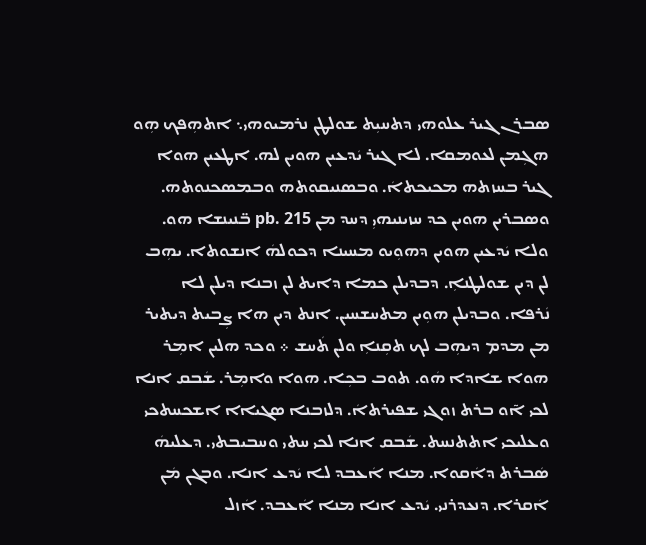ܣܒܪܢ ܓܝܪ ܥܠܘܗܝ ܕܬܚܝܼܬ ܫܘܠܛܢ ܢܪܡܝܘܗܝ܆ ܐܬܗܼܦܟ ܗܼܘ ܗܓܼܡܢ ܠܥܘܡܩܐ. ܠܐ ܓܝܪ ܝܿܕܥܝܢ ܗܘܝܢ ܠܗ. ܐܛܥܝܢ ܗܘܐ ܓܝܪ ܒܚܙܬܗ ܡܟܝܟܬܐܿ. ܘܒܣܢܝܩܘܬܗ ܘܒܡܣܟܢܘܬܗ. ܘܣܒܪܝܢ ܗܘܝܢ ܟܕ ܚܙܝܢܝܗܝܼ ܕܚܕ ܡܢ pb. 215 ܒ̈ܢܝܢܫܐ ܗܘ. ܘܠܐ ܝܿܕܥܝܢ ܗܘܝܢ ܕܗܘܼܝܘ ܡܚܝܢܐ ܕܟܘܠܗܿ ܐܢܫܘܬܐ. ܝܗܼܒ ܠܢ ܕܝܢ ܫܘܠܛܢܐܼ. ܕܒܕܝܠܢ ܟܡܐ ܕܐܝܬ ܠܢ ܙܒܢܐ ܕܝܠܢ ܠܐ ܢܿܪܦܐ. ܘܒܕܝܠܢ ܗܘܼܝܢ ܡܬܚܫܚܝܢ. ܐܢܬ ܕܝܢ ܗܐ ܨܼܒܝܬ ܕܝܬܝܪ ܡܢ ܡܕܡ ܕܝܗܼܒ ܠܟ ܬܩܼܢܐܼ ܘܠܢ ܬܿܚܫ ܀ ܘܟܕ ܗܠܝܢ ܐܡܼܪ ܗܘܐ ܫܐܕܐ ܗܿܘ. ܬܘܒ ܒܟܼܐ. ܗܘܐ ܘܐܡܼܪ. ܫܿܒܩ ܐܢܐ ܠܟܝ ܐ̃ܘ ܒܪܬ ܙܘܓܝ ܫܦܝܪܬܐܿ. ܕܠܙܒܢܐ ܣܓܝܐܐ ܐܫܟܚܬܟܝ ܘܥܠܝܟܝ ܐܬܬܢܚܬ. ܫܿܒܩ ܐܢܐ ܠܟܝ ܚܬܝ ܘܚܒܝܒܬܝ. ܕܥܠܝܗܿ ܣܿܒܪܬ ܕܐܿܩܘܐ. ܡܢܐ ܐܿܥܒܕ ܠܐ ܝܿܕܥ ܐܢܐ. ܘܒܓܢ ܡܿܢ ܐܿܩܪܐ. ܕܢܥܕܪܢܝ. ܝܿܕܥ ܐܢܐ ܡܢܐ ܐܿܥܒܕ. ܐܿܙܠ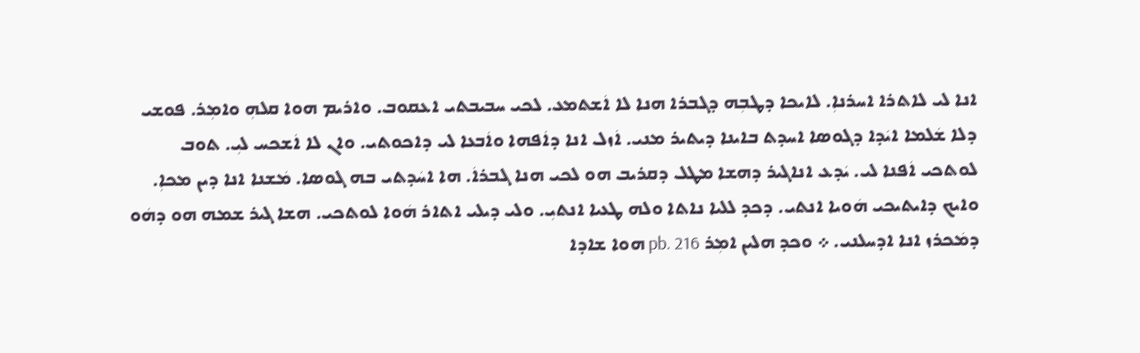ܐܢܐ ܠܝ ܠܐܬܪܐ ܐܚܪܢܐܼ. ܠܐܝܟܐ ܕܛܒܼܗ ܕܓܒܪܐ ܗܢܐ ܠܐ ܐܿܫܬܡܥ. ܠܟܝ ܚܒܝܒܬܝ ܐܥܩܘܒ. ܘܐܪܝܡ ܗܘܐ ܩܠܗܼ ܘܐܡܼܪ. ܦܘܫܝ ܕܠܐ ܫܿܠܡܐ ܐܝܿܕܐ ܕܓܘܣܐ ܐܚܕܬ ܒܐܝܢܐ ܕܝܬܝܪ ܡܢܝ. ܐܿܙܠ ܐܢܐ ܕܐܿܦܗܐ ܘܐܿܒܥܐ ܠܝ ܕܐܟܘܬܝ. ܘܐܢ ܠܐ ܐܿܫܟܚ ܠܝܼ. ܬܘܒ ܠܘܬܟܝ ܐܿܦܢܐ ܠܝ. ܝܿܕܥ ܐܢܐܓܝܪ ܕܗܫܐ ܡܛܠ ܕܩܪܝܒ ܗܘ ܠܟܝ ܗܢܐ ܓܒܪܐܿ. ܗܐ ܐܚܿܕܬܝ ܒܗ ܓܘܣܐ. ܡܿܫܢܐ ܐܢܐ ܕܝܢ ܡܟܐܼ. ܘܐܝܟ ܕܐܝܬܝܟܝ ܗܿܘܝܐ ܐܢܬܝ. ܕܟܕ ܠܠܝܐ ܢܐܬܐ ܘܠܗ ܛܥܝܐ ܐܢܬܝܼ. ܘܠܝ ܕܝܠܝ ܐܬܐܪ ܗܿܘܐ ܠܘܬܟܝ. ܗܫܐ ܓܝܪ ܫܡܗ ܗܘ ܕܗܿܘ ܕܡܿܟܪܙ ܐܢܐ ܐܕܚܠܢܝ. ܀ ܘܟܕ ܗܠܝܢ ܐܡܼܪ pb. 216 ܗܘܐ ܫܐܕܐ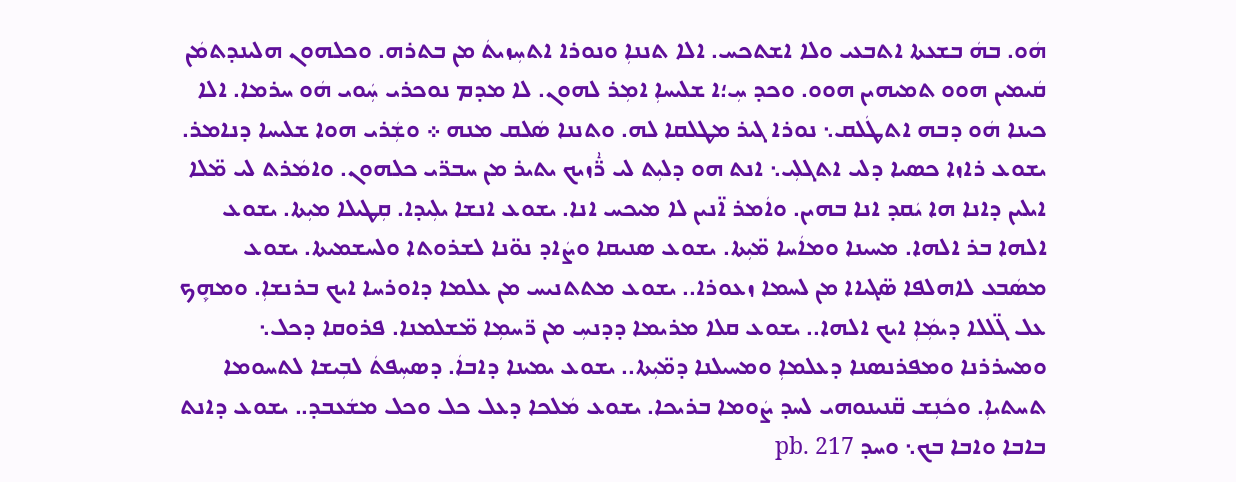ܗܿܘ. ܒܗܿ ܒܫܥܬܐ ܐܬܒܥܝ ܘܠܐ ܐܫܬܟܚ. ܐܠܐ ܬܢܢܐܼ ܘܢܘܪܐ ܐܬܚܼܙܝܬܿ ܡܢ ܒܬܪܗ. ܘܟܠܗܘܢ ܗܠܝܢܕܬܡܿܢ ܩܿܝܡܝܢ ܗܘܘ ܬܡܝܗܝܢ ܗܘܘ. ܘܟܕ ܚܼ؛ܐ ܫܠܝܚܐܼ ܐܡܼܪ ܠܗܘܢ. ܠܐ ܡܕܡ ܢܘܟܪܝ ܚܼܿܘܝ ܗܿܘ ܚܪܡܐ. ܐܠܐ ܟܝܢܐ ܗܿܘ ܕܒܗ ܐܬܛܿܠܩ܆ ܢܘܪܐ ܓܝܪ ܡܛܠܩܐ ܠܗ. ܘܬܢܢܐ ܣܿܠܩ ܡܢܗ ܀ ܘܫܼܿܪܝ ܗܘܐ ܫܠܝܚܐ ܕܢܐܡܪ. ܝܫܘܥ ܪܐܙܐ ܟܣܝܐ ܕܠܝ ܐܬܓܠܼܝ܆ ܐܢܬ ܗܘ ܕܠܝܼܬ ܠܝ ܪܑ̈ܙܝܟ ܝܬܝܪ ܡܢ ܚܒܪ̈ܝ ܟܠܗܘܢ. ܘܐܡܿܪܬ ܠܝ ܡ̈ܠܐ ܐܝܠܝܢ ܕܐܢܐ ܗܐ ܝܿܩܕ ܐܢܐ ܒܗܝܢ. ܘܐܿܡܪ ܐ̈ܢܝܢ ܠܐ ܡܝܟܚ ܐܢܐ. ܝܫܘܥ ܐܢܫܐ ܝܠܼܝܕܐ. ܩܼܛܝܠܐ ܡܝܼܬܐ. ܝܫܘܥ ܐܠܗܐ ܒܪ ܐܠܗܐ. ܡܚܝܢܐ ܘܡܐܿܚܐ ܡ̈ܝܼܬܐ. ܝܫܘܥ ܣܢܝܩܐ ܘܨܿܐܕ ܢܘ̈ܢܐ ܠܫܪܘܬܐ ܘܠܚܫܡܝܬܐ. ܝܫܘܥ ܡܣܿܒܥ ܠܐܗܠܦܐ ܣ̈ܓܝܐܐ ܡܢ ܠܚܡܐ ܙܥܘܪܐ.. ܝܫܘܥ ܡܬܬܢܝܚ ܡܢ ܥܠܡܐ ܕܐܘܪܚܐ ܐܝܟ ܒܪܢܫܐܼ. ܘܡܗܾܟ ܥܠ ܓ̈ܠܠܐ ܕܝܡܼܿܐܼ ܐܝܟ ܐܠܗܐ.. ܝܫܘܥ ܩܠܐ ܡܪܝܡܐ ܕܕܢܚܼ ܡܢ ܪ̈ܚܡܼܐ ܡ̈ܫܠܡܢܐ. ܦܪܘܩܐ ܕܟܠ܆ ܘܡܚܪܪܢܐ ܘܡܦܪܢܣܢܐ ܕܥܠܡܐܼ ܘܡܚܝܠܢܐ ܕܡ̈ܝܼܬܐ.. ܝܫܘܥ ܝܡܝܢܐ ܕܐܒܐܿ. ܕܣܚܼܦܬܿ ܠܒܼܝܫܐ ܠܬܚܘܡܐ ܬܚܬܝܐܼ. ܘܟܿܢܼܫ ܩ̈ܢܝܢܘܗܝ ܠܚܕ ܨܿܘܡܐ ܒܪܝܟܐ. ܝܫܘܥ ܡܿܠܟܐ ܕܥܠ ܟܠ ܘܟܠ ܡܫܿܥܒܕ.. ܝܫܘܥ ܕܐܢܬ ܒܐܒܐ ܘܐܒܐ ܒܟ܆ ܘܚܕ pb. 217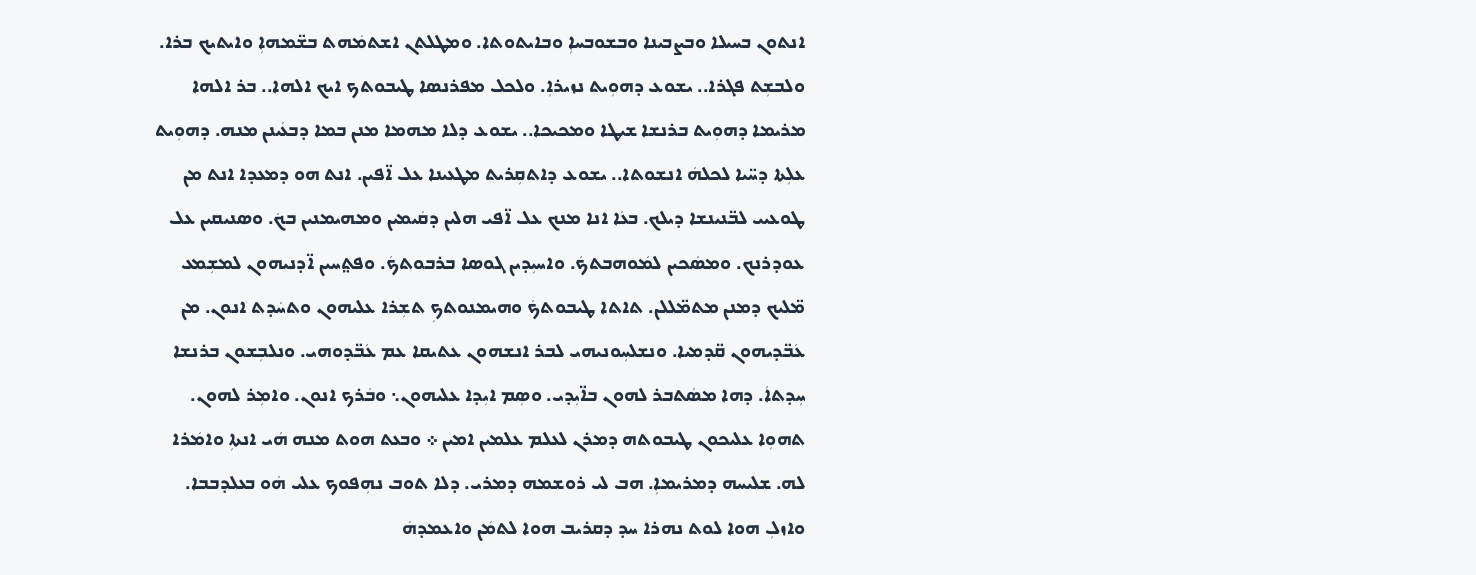ܐܢܬܘܢ ܒܚܝܠܐ ܘܒܨܒܝܢܐ ܘܒܫܘܒܚܐܼ ܘܒܐܝܬܘܬܐ. ܘܡܛܠܬܢ ܐܫܬܡܿܗܬ ܒܫ̈ܡܗܐܼ ܘܐܝܬܝܟ ܒܪܐ. ܘܠܒܫܼܬ ܦܓܪܐ.. ܝܫܘܥ ܕܗܘܼܝܬ ܢܙܝܪܐܼ. ܘܠܟܠ ܡܦܪܢܣܐ ܛܝܒܘܬܟ ܐܝܟ ܐܠܗܐ.. ܒܪ ܐܠܗܐ ܡܪܝܡܐ ܕܗܘܼܝܬ ܒܪܢܫܐ ܫܝܛܐ ܘܡܟܝܟܐ.. ܝܫܘܥ ܕܠܐ ܡܗܡܐ ܡܢܢ ܒܡܐ ܕܒܥܿܝܢܢ ܡܢܗ. ܕܗܘܼܝܬ ܥܠܼܬܐ ܕܚ̈ܝܐ ܠܟܠܗܿ ܐܢܫܘܬܐ.. ܝܫܘܥ ܕܐܬܩܼܪܝܬ ܡܛܥܝܢܐ ܥܠ ܐ̈ܦܝܢ. ܐܢܬ ܗܘ ܕܡܥܕܐ ܐܢܬ ܡܢ ܛܘܥܝܝ ܠܒ̈ܢܝܢܫܐ ܕܝܠܟ. ܒܥܿܐ ܐܢܐ ܡܢܟ ܥܠ ܐ̈ܦܝ ܗܠܝܢ ܕܩܿܝܡܝܢ ܘܡܗܝܡܢܝܢ ܒܟܿ. ܘܣܢܝܩܝܢ ܥܠ ܥܘܕܪܢܟ. ܘܡܣܿܟܝܢ ܠܡܿܘܗܒܬܟܿ. ܘܐܚܝܼܕܝܢ ܓܘܣܐ ܒܪܒܘܬܟܿ. ܘܦܬ݀ܚܝܢ ܐ̈ܕܢܝܗܘܢ ܠܡܫܼܡܥ ܡ̈ܠܝܟ ܕܡܢܢ ܡܬܡ̈ܠܠܢ. ܬܐܬܐ ܛܝܒܘܬܟܿ ܘܗܝܡܢܘܬܟܼ ܬܫܼܪܐ ܥܠܝܗܘܢ ܘܬܚܿܕܬ ܐܢܘܢ. ܡܢ ܥܿܒ̈ܕܝܗܘܢ ܩ̈ܕܡܝܐ. ܘܢܫܠܚܼܘܢܝܗܝ ܠܒܪ ܐܢܫܗܘܢ ܥܬܝܩܐ ܥܡ ܥܿܒ̈ܕܘܗܝ. ܘܢܠܒܼܫܘܢ ܒܪܢܫܐ ܚܼܕܬܐܿ. ܕܗܐ ܡܣܿܬܒܪ ܠܗܘܢ ܒܐ̈ܝܼܕܝ. ܘܣܼܡ ܐܝܼܕܐ ܥܠܝܗܘܢ܆ ܘܒܿܪܟ ܐܢܘܢ. ܘܐܡܼܪ ܠܗܘܢ. ܬܗܘܼܐ ܥܠܝܟܘܢ ܛܝܒܘܬܗ ܕܡܪܢ ܠܥܠܡ ܥܠܡܝܢ ܐܡܝܢ ܀ ܘܒܥܬ ܗܘܬ ܡܢܗ ܗܿܝ ܐܢܬܐܼ ܘܐܡܿܪܐ ܠܗ. ܫܠܝܚܗ ܕܡܪܝܡܐܼ. ܗܒ ܠܝ ܪܘܫܡܗ ܕܡܪܝ. ܕܠܐ ܬܘܒ ܢܗܼܦܘܟ ܥܠܝ ܗܿܘ ܒܥܠܕܒܒܐ. ܘܐܙܠܼ ܗܘܐ ܠܘܬ ܢܗܪܐ ܚܕ ܕܩܪܝܒ ܗܘܐ ܠܬܡܿܢ ܘܐܥܡܕܗܿ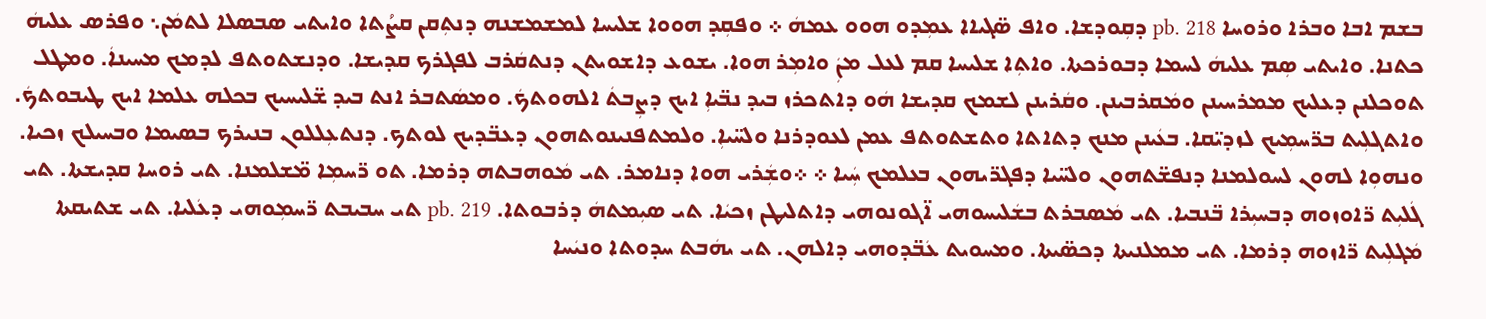ܒܫܡ ܐܒܐ ܘܒܪܐ ܘܪܘܚܐ pb. 218 ܕܩܼܘܕܫܐ. ܘܐܦ ܣ̈ܓܝܐܐ ܥܡܼܕܘ ܗܘܘ ܥܡܗܿ ܀ ܘܦܩܼܕ ܗܘܘܐ ܫܠܝܚܐ ܠܡܫܡܫܢܗ ܕܢܬܼܩܢ ܩܨܳܬܐ ܘܐܝܬܝ ܣܒܣܠܐ ܠܬܡܿܢ܆ ܘܦܪܣ ܥܠܝܗܿ ܟܬܢܐ. ܘܐܝܬܝ ܣܼܡ ܥܠܝܗܿ ܠܚܡܐ ܕܒܘܪܟܬܐ. ܘܐܬܼܐ ܫܠܝܚܐ ܩܡ ܠܥܠ ܡܢܼܿ ܘܐܡܼܪ ܗܘܐ. ܝܫܘܥ ܕܐܫܘܝܬܢ ܕܢܬܩܿܪܒ ܠܦܓܪܟ ܩܕܝܫܐ. ܘܕܢܫܬܘܬܦ ܠܕܡܟ ܡܚܝܢܐܿ. ܘܡܛܠ ܬܘܟܠܢܢ ܕܥܠܝܟ ܡܡܪܚܝܢܢ ܘܡܿܩܪܒܝܢܢ. ܘܩܿܪܝܢܢ ܠܫܡܟ ܩܕܝܫܐ ܗܿܘ ܕܐܬܟܪܙ ܒܝܕ ܢܒ̈ܝܐܼ ܐܝܟ ܕܨܼܒܬܿ ܐܠܗܘܬܟܿ. ܘܡܣܿܬܒܪ ܐܢܬ ܒܝܕ ܫ̈ܠܝܚܝܟ ܒܟܠܗ ܥܠܡܐ ܐܝܟ ܛܝܒܘܬܟܿ. ܘܐܬܓܠܼܝܬ ܒܪ̈ܚܡܼܝܟ ܠܙܕܝ̈ܩܐ. ܒܥܿܝܢܢ ܡܢܟ ܕܬܐܬܐ ܘܬܫܬܘܬܦ ܥܡܢ ܠܥܘܕܪܢܐ ܘܠܚ̈ܝܐܼ. ܘܠܡܬܦܢܝܢܘܬܗܘܢ ܕܥܒ̈ܕܝܟ ܠܘܬܟ. ܕܢܬܥܼܠܠܘܢ ܒܢܝܪܟ ܒܣܝܡܐ ܘܒܚܝܠܟ ܙܟܝܐ. ܘܢܗܘܼܐ ܠܗܘܢ ܠܚܘܠܡܢܐ ܕܢܦܫ̈ܬܗܘܢ ܘܠܚ̈ܝܐ ܕܦܓܪ̈ܝܗܘܢ ܒܥܠܡܟ ܚܼܿܝܐ ܀ ܀ܘܫܼܿܪܝ ܗܘܐ ܕܢܐܡܪ. ܬܝ ܡܿܘܗܒܬܗ ܕܪܡܐ. ܬܘ ܪ̈ܚܡܼܐ ܡ̈ܫܠܡܢܐ. ܬܝ ܪܘܚܐ ܩܕܝܫܬܐ. ܬܝ ܓܿܠܝܼܬ ܪ̈ܐܘܙܘܗ ܕܒܚܝܼܪܐ ܒ̈ܢܒܝܐ. ܬܝ ܡܿܣܒܪܬ ܒܫܿܠܝܚܘܗܝ ܐ̈ܓܘܢܘܗܝ ܕܐܬܠܝܛܢ ܙܟܝܿܐ. ܬܝ ܣܝܼܡܬܗܿ ܕܪܒܘܬܐ. pb. 219 ܬܝ ܚܒܝܒܬ ܪ̈ܚܡܼܘܗܝ ܕܥܿܠܝܐ. ܬܝ ܫܬܝܩܬܐ ܡܿܓܠܼܝܬ ܪ̈ܐܙܘܗ ܕܪܡܐ. ܬܝ ܡܡܠܢܝܬܐ ܕܟܣ̈ܝܬܐ. ܘܡܚܘܝܬ ܥܿܒ̈ܕܘܗܝ ܕܐܠܗܢ. ܬܝ ܝܗܿܒܬ ܚܕܘܬܐ ܘܢܝܿܚܐ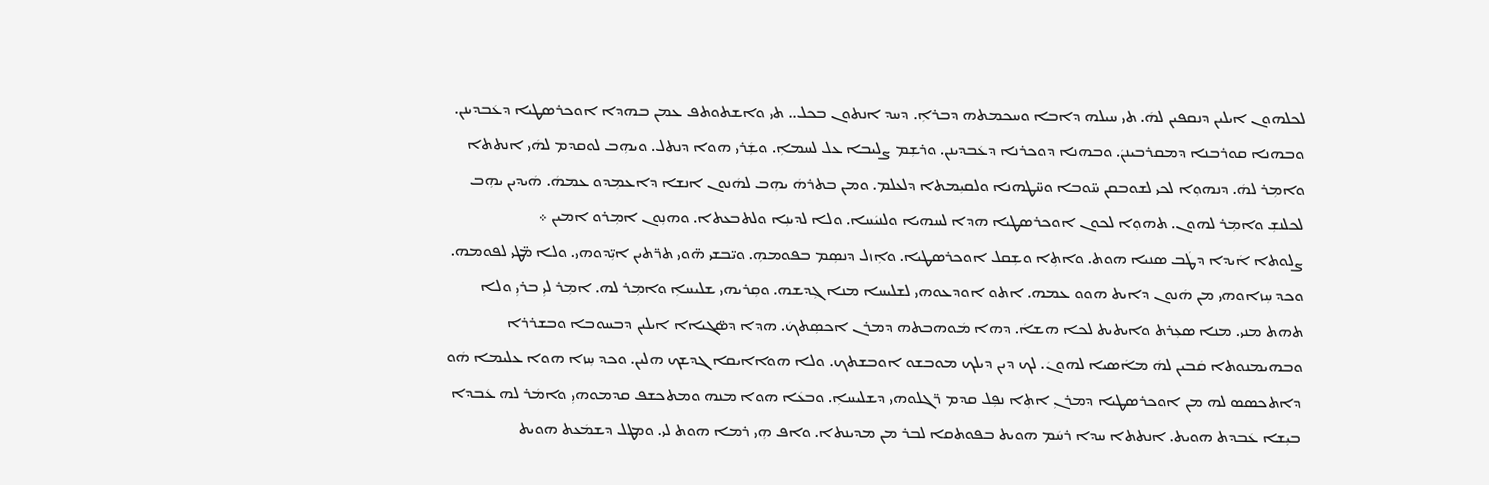ܠܟܠܗܘܢ ܐܝܠܝܢ ܕܢܩܦܝܢ ܠܗܿ. ܬܝ ܚܝܠܗ ܕܐܒܐ ܘܚܟܡܬܗ ܕܒܪܐܼ. ܕܚܕ ܐܢܬܘܢ ܒܟܠ.. ܬܝ ܘܐܫܬܘܬܦ ܥܡܢ ܒܗܕܐ ܐܘܟܪܣܛܝܐ ܕܥܿܒܕܝܢܢ. ܘܒܗܢܐ ܩܘܪܒܢܐ ܕܡܩܪܒܝܢܢܿ. ܘܒܗܢܐ ܕܘܟܪܢܐ ܕܥܿܒܕܝܢܢ. ܘܪܫܼܡ ܨܠܝܒܐ ܥܠ ܠܚܡܐܼ. ܘܫܼܿܪܝ ܗܘܐ ܕܢܬܠ. ܘܝܗܼܒ ܠܘܩܕܡ ܠܗܿܝ ܐܢܬܬܐ ܘܐܡܼܪ ܠܗܿ. ܕܢܗܘܼܐ ܠܟܝ ܠܫܘܒܩܢ ܚ̈ܘܒܐ ܘܚ̈ܛܗܢܐ ܘܠܩܝܼܡܬܐ ܕܠܥܠܡ. ܘܡܢ ܒܬܪܗܿ ܝܗܼܒ ܠܗܿܢܘܢ ܐܢܫܐ ܕܐܥܡܼܕܘ ܥܡܗܿ. ܗܿܝܕܝܢ ܝܗܼܒ ܠܟܠܢܫܼ ܘܐܡܼܪ ܠܗܘܢ. ܬܗܘܼܐ ܠܟܘܢ ܐܘܟܪܣܛܝܐ ܗܕܐ ܠܚܗܝܐ ܘܠܢܝܿܚܐ. ܘܠܐ ܠܕܝܢܼܐ ܘܠܬܒܥܬܐ. ܘܗܢܼܘܢ ܐܡܼܪܘ ܐܡܝܢ ܀
ܨܠܘܬܐ ܐܿܝܕܐ ܕܛܿܒ ܣܢܝܐ ܗܘܬ. ܘܐܬܼܐ ܘܫܼܩܠ ܐܘܟܪܣܛܝܐ. ܘܐܼܙܠ ܕܢܣܼܡ ܒܦܘܡܗܼ. ܘܝ̈ܒܫܝ ܗ̈ܘܝ ܬܪ̈ܬܝܢ ܐܝܼ̈ܕܘܗܝ. ܘܠܐ ܡ̈ܛܝ ܠܦܘܡܗ. ܘܟܕ ܚܼܙܐܘܗܝ ܡܢ ܗܿܢܘܢ ܕܐܝܬ ܗܘܘ ܥܡܗ. ܐܬܘ ܐܘܕܥܘܗܝ ܠܫܠܝܚܐ ܡܢܐ ܓܼܕܫܗ. ܘܩܼܪܝܗܝ ܫܠܝܚܐܼ ܘܐܡܼܪ ܠܗ. ܐܡܼܪ ܠܝܼ ܒܪܝܼ ܘܠܐ ܬܗܬ ܡܢܝ. ܡܢܐ ܣܥܼܪܬ ܘܐܝܬܝܬ ܠܟܐ ܗܫܐܿ. ܕܗܐ ܡܿܘܗܒܬܗ ܕܡܪܢ ܐܟܣܼܬܟܿ. ܗܕܐ ܕܣ̈ܓܝܐܐ ܐܝܠܝܢ ܕܒܚܘܒܐ ܘܒܫܪܪܐ ܘܒܗܝܡܢܘܬܐ ܩܿܒܝܢ ܠܗܿ ܡܐܿܣܝܐ ܠܗܘܢܿ. ܠܟ ܕܝܢ ܕܝܠܟ ܡܘܒܫܘ ܐܘܒܫܬܟ. ܘܠܐ ܗܘܐܐܝܩܐ ܓܕܫܟ ܗܠܝܢ. ܘܟܕ ܚܼܙܐ ܗܘܐ ܥܠܝܡܐ ܗܿܘ ܕܐܬܟܣܣ ܠܗ ܡܢ ܐܘܟܪܣܛܝܐ ܕܡܪܢܼ ܐܬܼܐ ܢܦܼܠ ܩܕܡ ܪ̈ܓܠܘܗܝ ܕܫܠܝܚܐܼ. ܘܒܥܿܐ ܗܘܐ ܡܢܗ ܘܡܬܟܫܦ ܩܕܡܘܗܝܼ ܘܐܡܿܪ ܠܗ ܥܿܒܕܐ ܒܝܼܫܐ ܥܿܒܕܬ ܗܘܝܬ. ܐܢܬܬܐ ܚܕܐ ܪܚܿܡ ܗܘܝܬ ܒܦܘܬܩܐ ܠܒܪ ܡܢ ܡܕܝܢܬܐ. ܘܐܦ ܗܼܝ ܪܡܐ ܗܘܬ ܠܝ. ܘܡܛܠ ܕܫܡܿܥܬ ܗܘܝܬ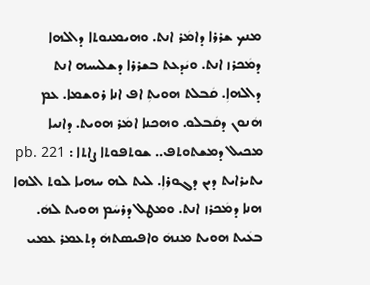ܡܢܟ ܫܪܪܐ ܕܐܡܿܪ ܐܢܬ. ܘܗܝܡܢܘܬܐ ܕܐܠܗܐ ܕܡܿܟܪܙ ܐܢܬ. ܘܝܿܕܥܬ ܒܫܪܪܐ ܕܫܠܝܚܗ ܐܢܬ ܕܐܠܗܐܼ. ܩܿܒܠܬ ܗܘܝܬܼ ܐܦ ܐܢܐ ܪܘܫܡܐ. ܥܡ ܗܿܢܘܢ ܕܩܿܒܠܘ. ܘܗܟܢܐ ܐܡܿܪ ܗܘܝܬ. ܕܐܢܝܐ ܡܟܝܠ ܕܡܫܬܘܬܦ.. ܫܘܬܦܘܬܐ ܨܐܬܐ : pb. 221 ܝܬܝܪܐܝܬ ܕܝܢ ܕܓܘܪܐܼ. ܠܝܬ ܠܗ ܚܗܝܐ ܠܘܬ ܐܠܗܐ ܗܢܐ ܕܡܿܟܪܙ ܐܢܬ. ܘܡܛܠ ܕܪܚܿܡ ܗܘܝܬ ܠܗܿ. ܒܥܿܝܬ ܗܘܝܬ ܡܢܗܿ ܘܐܦܝܣܬܗܿ ܕܬܥܡܪ ܥܡܝ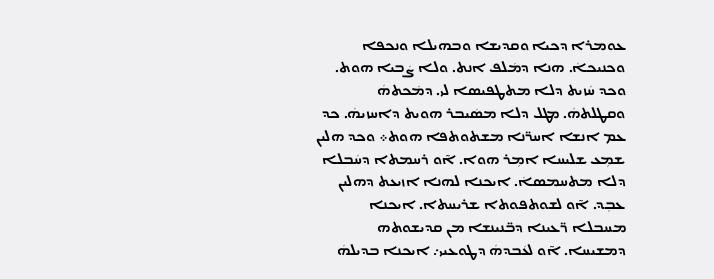ܥܘܡܪܐ ܕܟܝܐ ܘܩܕܝܫܐ ܘܒܗܝܠܐ ܘܢܟܦܐ ܘܟܢܝܟܐܿ. ܗܢܐ ܕܡܿܠܦ ܐܢܬ. ܘܠܐ ܨܿܒܝܐ ܗܘܬ. ܘܟܕ ܚܿܙܝܬ ܕܠܐ ܡܬܛܦܝܣܐ ܠܝ. ܕܡܿܟܬܗܿ ܘܩܛܠܬܗܿ. ܡܛܠ ܕܠܐ ܡܣܿܝܒܪ ܗܘܝܬ ܕܐܚܙܝܗܿ. ܟܕ ܥܡ ܐܢܫܐ ܐܚܪ̈ܢܐ ܡܫܬܘܬܦܐ ܗܘܬ܀ ܘܟܕ ܗܠܝܢ ܫܡܼܥ ܫܠܝܚܐ ܐܡܼܪ ܗܘܐ. ܐ̃ܘ ܪܚܡܬܐ ܕܚܿܒܠܐ ܕܠܐ ܡܬܚܡܣܐܿ. ܐܝܟܢܐ ܠܗܢܐ ܐܙܝܥܬ ܕܗܠܝܢ ܥܒܼܕ. ܐ̃ܘ ܠܫܘܬܦܘܬܐ ܫܪܝܚܬܐ. ܐܝܟܢܐ ܡܚܒܠܐ ܪ̈ܥܝܢܐ ܕܒ̈ܢܝܢܫܐ ܡܢ ܩܕܝܫܘܬܗ ܕܡܫܝܚܐ. ܐ̃ܘ ܠܥܿܒܕܗܿ ܕܛܘܥܝܝ܇ ܐܝܟܢܐ ܒܕܝܠܗܿ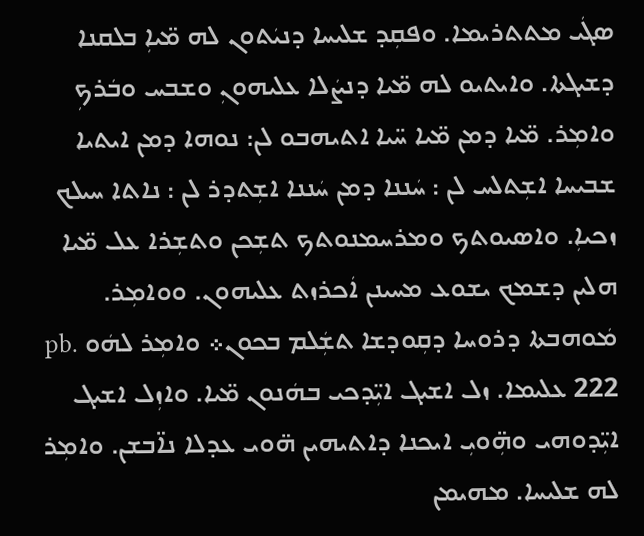ܣܓܿܝ ܡܬܬܪܝܡܐ. ܘܦܩܼܕ ܫܠܝܚܐ ܕܢܝܿܬܘܢ ܠܗ ܡ̈ܝܐܼ ܒܠܩܢܐ ܕܫܝܓܬܐ. ܘܐܝܬܝܘ ܠܗ ܡ̈ܝܐ ܕܢܨܿܠܐ ܥܠܝܗܘܢܼ ܘܫܒܚ ܘܒܿܪܟܼ ܘܐܡܼܪ. ܡ̈ܝܐ ܕܡܢ ܡ̈ܝܐ ܚ̈ܝܐ ܐܬܝܗܒܘ ܠܢ: ܢܘܗܐ ܕܡܢ ܐܝܬܝܐ ܫܒܝܚܐ ܐܫܼܬܠܚ ܠܢ : ܚܿܢܢܐ ܕܡܢ ܚܿܢܢܐ ܐܫܼܬܕܪ ܠܢ : ܢܐܬܐ ܚܝܠܟ ܙܟܝܐܼ. ܘܐܣܝܘܬܟ ܘܡܪܚܡܢܘܬܟ ܬܫܼܟܢ ܘܬܫܼܪܐ ܥܠ ܡ̈ܝܐ ܗܠܝܢ ܕܫܡܟ ܝܫܘܥ ܡܚܝܢܢ ܐܿܟܪܙܬ ܥܠܝܗܘܢ. ܘܘܐܡܼܪ. ܡܿܘܗܒܬܐ ܕܪܘܚܐ ܕܩܼܘܕܫܐ ܬܫܼܿܠܡ ܒܟܘܢ܀ ܘܐܡܼܪ ܠܗܿܘ pb. 222 ܥܠܝܡܐ. ܙܠ ܐܫܝܓ ܐܝܼ̈ܕܟܝ ܒܗܿܢܘܢ ܡ̈ܝܐ. ܘܐܙܼܠ ܐܫܝܓ ܐܝܼ̈ܕܘܗܝ ܘܗܼ̈ܘܝܼ ܐܝܟܢܐ ܕܐܬܝܗܝܢ ܗ̈ܘܝ ܥܕܠܐ ܢܐ̈ܒܫܢ. ܘܐܡܼܪ ܠܗ ܫܠܝܚܐ. ܡܗܝܡܢ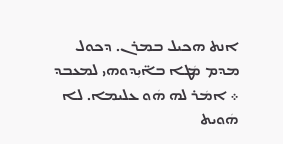ܐܢܬ ܗܟܝܠ ܒܡܪܢ. ܕܟܘܠ ܡܕܡ ܡܿܛܐ ܒܐ̈ܝܼܕܘܗܝ ܠܡܥܒܕ ܀ ܐܡܿܪ ܠܗ ܗܿܘ ܥܠܝܡܐ. ܠܐ ܗܿܘܝܬ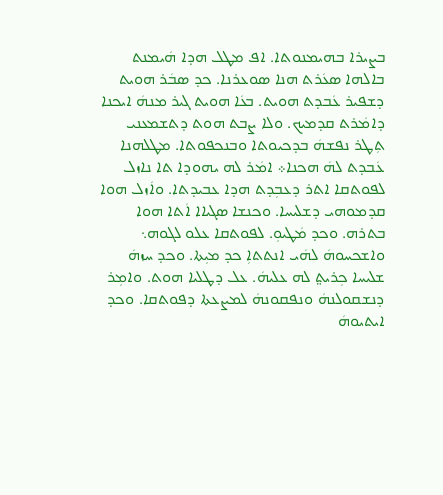ܒܨܝܪܐ ܒܗܝܡܢܘܬܐ. ܐܦ ܡܛܠ ܗܕܐ ܗܿܝܡܢܬ ܒܐܠܗܐ ܣܥܿܪܬ ܗܢܐ ܣܘܥܪܢܐ. ܟܕ ܣܒܿܪ ܗܘܝܬ ܕܫܦܝܪ ܥܿܒܕܬ ܗܘܝܬ. ܒܥܿܐ ܗܘܝܬ ܓܝܪ ܡܢܗܿ ܐܝܟܢܐ ܕܐܡܿܪܬ ܩܕܡܝܟ. ܘܠܐ ܨܒܬ ܗܘܬ ܕܬܫܡܥܢܝ ܬܼܛܪ ܢܦܫܗܿ ܒܕܟܝܘܬܐ ܘܒܢܟܦܘܬܐ. ܡܛܠܗܢܐ ܥܿܒܕܬ ܠܗܿ ܗܟܢܐ܀ ܐܡܿܪ ܠܗ ܝܗܘܕܐ ܬܐ ܢܐܙܠ ܠܦܘܬܩܐ ܐܬܪ ܕܥܒܼܕܬ ܗܕܐ ܥܒܝܕܬܐ. ܘܐܿܙܠ ܗܘܐ ܩܕܡܘܗܝ ܕܫܠܝܚܐ. ܘܟܢܫܐ ܣܓܝܐܐ ܐܿܬܐ ܗܘܐ ܒܬܪܗ. ܘܟܕ ܡܿܛܝܘܼ. ܠܦܘܬܩܐ ܥܠܘ ܠܓܘܗ܆ ܘܐܫܟܚܘܗܿ ܠܗܿܝ ܐܢܬܬܐܼ ܟܕ ܡܝܼܬܐ. ܘܟܕ ܚܙܗܿ ܫܠܝܚܐ ܟܼܪܝܬ݀ ܠܗ ܥܠܝܗܿ. ܥܠ ܕܛܠܝܐ ܗܘܬ. ܘܐܡܼܪ ܕܢܫܩܘܠܢܗܿ ܘܢܦܩܘܢܗܿ ܠܡܨܥܬܐ ܕܦܘܬܩܐ. ܘܟܕ ܐܝܬܝܘܗܿ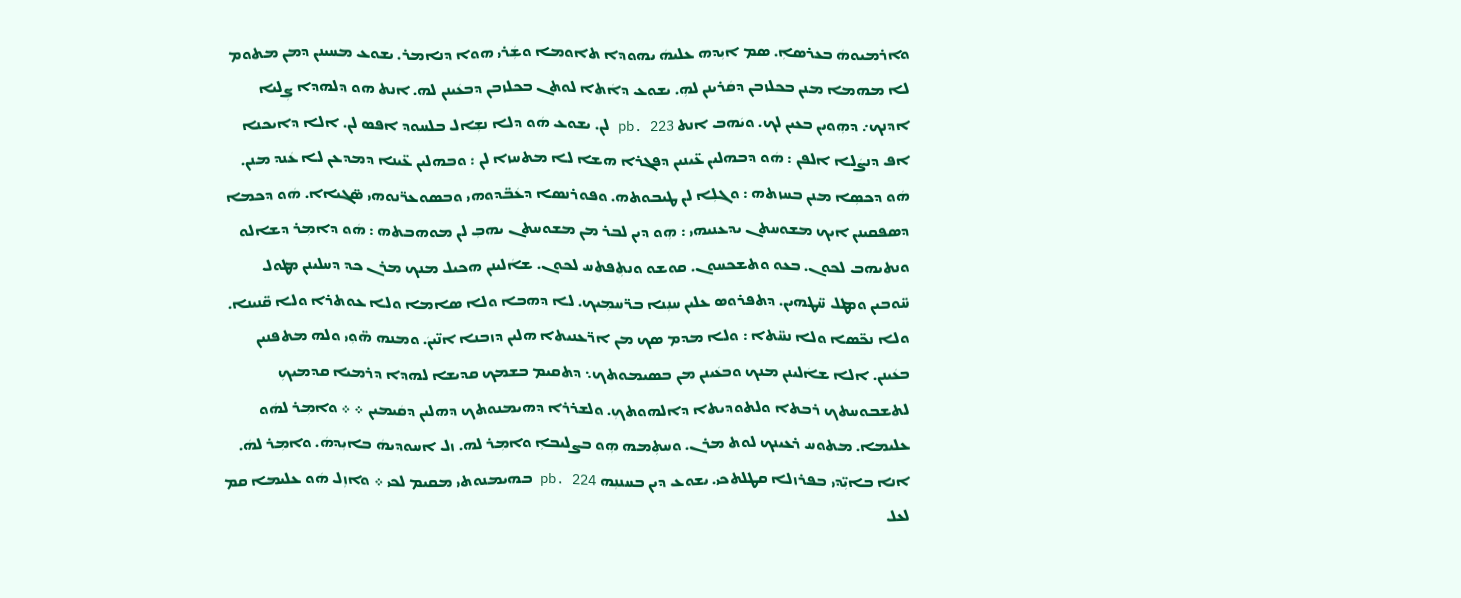ܘܐܪܡܝܘܗܿ ܒܥܪܣܐܼ. ܣܡ ܐܝܼܕܗ ܥܠܝܗܿ ܝܗܘܕܐ ܬܐܘܡܐ ܘܫܼܿܪܝ ܗܘܐ ܕܢܐܡܪ. ܝܫܘܥ ܡܚܝܢܢ ܕܡܢ ܡܬܘܡ ܠܐ ܡܗܡܐ ܡܢܢ ܒܟܠܙܒܢ ܕܩܿܪܝܢܢ ܠܗܼ. ܝܫܘܥ ܕܐܿܬܐ ܠܘܬܢ ܒܟܠܙܒܢ ܕܒܥܿܝܢܢ ܠܗ. ܐܢܬ ܗܘ ܕܠܗܕܐ ܨܼܠܝܐ ܐܕܢܟ܇ ܕܗܼܘܝܢ ܒܥܝܢ ܠܟ. ܘܝܿܗܒ ܐܢܬ pb. 223 ܠܢ. ܝܫܘܥ ܗܿܘ ܕܠܐ ܢܫܼܐܠ ܒܠܚܘܕ ܐܦܣ ܠܢ. ܐܠܐ ܕܐܝܟܢܐ ܐܦ ܕܢܨܿܠܐ ܐܠܦܢ : ܗܿܘ ܕܒܗܠܝܢ ܥ̈ܝܢܝܢ ܕܦܓܪܐ ܗܫܐ ܠܐ ܡܬܚܙܐ ܠܢ : ܘܒܗܠܝܢ ܥ̈ܝܢܐ ܕܡܕܥܢ ܠܐ ܥܿܢܕ ܡܢܢ. ܗܿܘ ܕܟܣܼܐ ܡܢܢ ܒܚܙܬܗ : ܘܓܠܼܐ ܠܢ ܛܝܒܘܬܗ. ܘܦܘܪܢܣܐ ܕܥܿܒ̈ܕܘܗܝ ܘܒܣܘܥܪ̈ܢܘܗܝ ܣ̈ܓܝܐܐ. ܗܿܘ ܕܟܡܐ ܕܣܦܩܝܢܢ ܐܝܟ ܡܫܘܚܬܢ ܝܕܥܢܝܗܝ : ܗܼܘ ܕܝܢ ܠܒܪ ܡܢ ܡܫܘܚܬܢ ܝܗܒܼ ܠܢ ܡܘܗܒܬܗ : ܗܿܘ ܕܐܡܼܪ ܕܫܐܠܘ ܘܢܬܝܗܒ ܠܟܘܢ. ܒܥܘ ܘܬܫܟܚܘܢ. ܩܘܫܘ ܘܢܬܼܦܬܚ ܠܟܘܢ. ܫܐܿܠܝܢܢ ܗܟܝܠ ܡܢܟ ܡܪܢ ܟܕ ܕܚܠܝܢܢ ܡܛܘܠ ܚ̈ܘܒܝܢ ܘܡܛܠ ܚ̈ܛܗܝܢ. ܕܬܦܪܘܣ ܥܠܝܢ ܚܢܼܢܐ ܒܪ̈ܚܡܼܝܟ. ܠܐ ܕܗܒܐ ܘܠܐ ܣܐܡܐ ܘܠܐ ܥܘܬܪܐ ܘܠܐ ܩ̈ܢܝܢܐ. ܘܠܐ ܢܟ̈ܣܐ ܘܠܐ ܢܚ̈ܬܐ : ܘܠܐ ܡܕܡ ܣܟ ܡܢ ܐܪ̈ܥܢܝܬܐ ܗܠܝܢ ܕܙܒܢܐ ܐܢ̈ܝܢܿ. ܘܡܢܗ ܗ̈ܘܼܝ ܘܠܗ ܡܬܦܢܝܢ ܒܥܿܝܢܢ. ܐܠܐ ܫܐܿܠܝܢܢ ܡܢܟ ܘܒܥܿܝܢܢ ܡܢ ܒܣܝܡܘܬܟ܆ ܕܬܩܝܡ ܒܫܡܟ ܩܕܝܫܐ ܠܗܕܐ ܕܪܡܝܐ ܩܕܡܝܟܼ ܠܬܫܒܘܚܬܟ ܪܒܬܐ ܘܠܬܘܕܝܬܐ ܕܐܠܗܘܬܟܼ. ܘܠܫܪܪܐ ܕܗܝܡܢܘܬܟ ܕܗܠܝܢ ܕܩܿܝܡܝܢ ܀ ܀ ܘܐܡܼܪ ܠܗܿܘ ܥܠܝܡܐ. ܡܬܘܚ ܪܥܝܢܟ ܠܘܬ ܡܪܢ. ܘܚܬܼܡܗ ܗܼܘ ܒܨܠܝܒܐܼ ܘܐܡܼܪ ܠܗ. ܙܠ ܐܚܘܕܝܗܿ ܒܐܝܼܕܗܿ. ܘܐܡܼܪ ܠܗܿ. ܐܢܐ ܒܐܝܼ̈ܕܝ ܒܦܪܙܠܐ ܩܛܠܬܟܝ. ܝܫܘܥ ܕܝܢ ܒܚܢܢܼܗ pb. 224 ܒܗܝܡܢܘܬܝ ܡܩܝܡ ܠܟܝ ܀ ܘܐܙܼܠ ܗܿܘ ܥܠܝܡܐ ܩܡ ܠܥܠ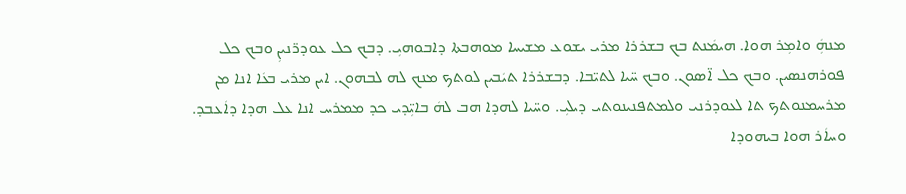ܡܢܗܼܿ ܘܐܡܼܪ ܗܘܐ. ܗܝܡܿܢܬ ܒܟ ܒܫܪܪܐ ܡܪܝ ܝܫܘܥ ܡܫܝܚܐ ܡܘܗܒܬܐ ܕܐܒܘܗܝܼ. ܕܒܟ ܟܠ ܥܘܕܪ̈ܢܝܢܼ ܘܒܟ ܟܠ ܦܘܪܗܢܣܝܢ. ܘܒܟ ܟܠ ܐ̈ܣܘܢ. ܘܒܟ ܚ̈ܝܐ ܠܬܝ̈ܒܐ. ܕܒܫܪܪܐ ܬܝܿܒܝܢ ܠܘܬܟ ܡܢܟ ܠܗ ܠܒܗܘܢ. ܐܝܢ ܡܪܝ ܒܥܿܐ ܐܢܐ ܡܢ ܡܪܚܡܢܘܬܟ ܬܐ ܠܥܘܕܪܢܝ ܘܠܡܬܦܢܝܢܘܬܝ ܕܝܠܝܼ. ܘܚ̈ܝܐ ܠܗܕܐ ܗܒ ܠܗܿ ܒܐܝܼ̈ܕܝ ܟܕ ܡܡܪܚ ܐܢܐ ܥܠ ܗܕܐ ܕܐܿܥܒܕ. ܘܚܐܿܪ ܗܘܐ ܒܝܗܘܕܐ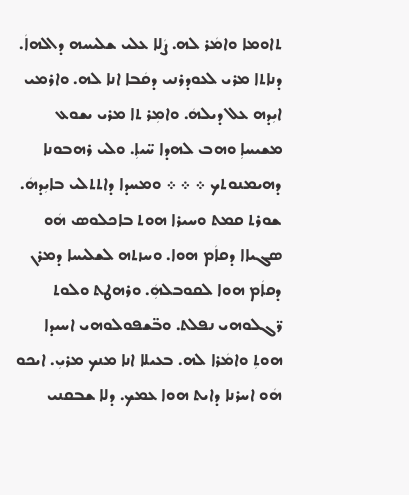ܬܐܘܡܐ ܘܐܡܿܪ ܠܗ. ܨܿܠܐ ܥܠܝ ܫܠܝܚܗ ܕܐܠܗܐܿ. ܕܢܐܬܐ ܡܪܝ ܠܥܘܕܪܢܝ ܕܩܿܒܐ ܐܢܐ ܠܗ. ܘܐܪܡܝ ܐܝܼܕܗ ܥܠ ܕܝܠܗܿ. ܘܐܡܼܪ ܬܐ ܡܪܝ ܝܫܘܥ ܡܫܝܚܐܼ ܘܗܒ ܠܗܕܐ ܚ̈ܝܐܼ. ܘܠܝ ܪܗܒܘܢܐ ܕܗܝܡܢܘܬܟ ܀ ܀ ܀ ܘܡܚܕܐ ܕܐܬܬܠܝ ܒܐܝܼܕܗܿ. ܫܘܪܬ ܩܡܬ ܘܚܝܪܐ ܗܘܬ ܒܐܟܠܘܣ ܗܿܘ ܣܓܝܐܐ ܕܩܐܿܡ ܗܘܐ. ܘܚܙܬܗ ܠܫܠܝܚܐ ܕܡܪܢ ܕܩܐܿܡ ܗܘܐ ܠܩܘܒܠܗܼܿ. ܘܪܗܛܬ ܘܠܘܬ ܪ̈ܓܠܘܗܝ ܢܦܠܬ. ܘܒ̈ܫܦܘܠܘܗܝ ܐܚܝܕܐ ܗܘܬܼ ܘܐܡܿܪܐ ܠܗ. ܒܥܝܠܐ ܐܢܐ ܡܢܟ ܡܪܝܼ. ܐܝܟܘ ܗܿܘ ܐܚܪܢܐ ܕܐܝܬ ܗܘܐ ܥܡܟ. ܕܠܐ ܫܒܩܢܝ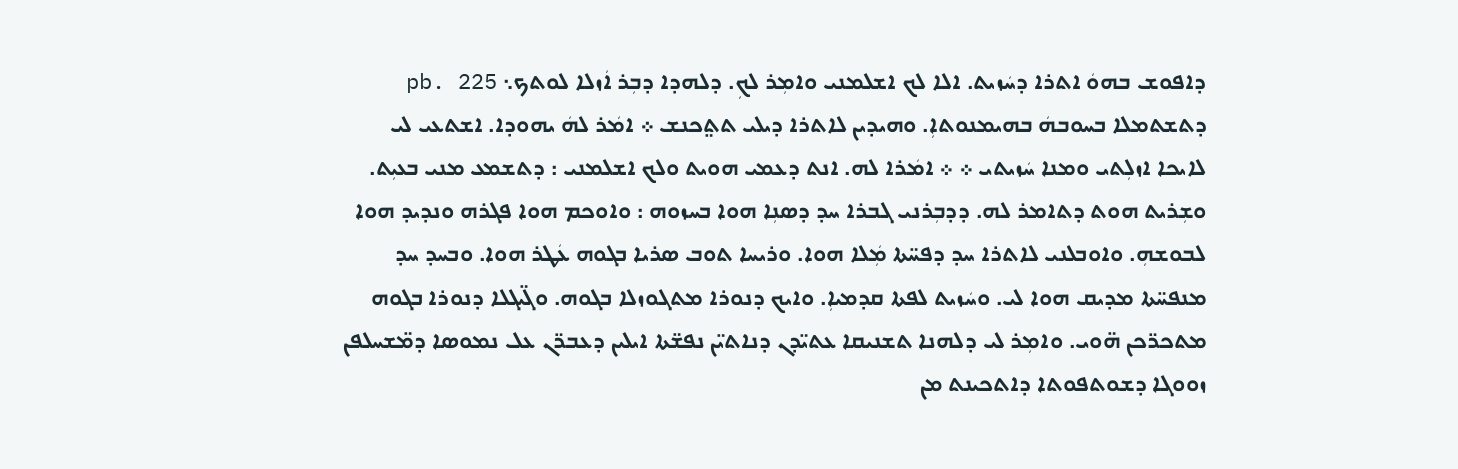ܕܐܦܘܫ ܒܗܘܿ ܐܬܪܐ ܕܚܿܙܝܬ. ܐܠܐ ܠܟ ܐܫܠܡܢܝ ܘܐܡܼܪ ܠܟܼ. ܕܠܗܕܐ ܕܒܼܪ ܐܿܙܠܐ ܠܘܬܟ܆ pb. 225 ܕܬܫܬܡܠܐ ܒܚܘܒܗܿ ܒܗܝܡܢܘܬܐܼ. ܘܗܝܕܝܢ ܠܐܬܪܐ ܕܝܠܝ ܬܬ݀ܟܢܫ ܀ ܐܡܿܪ ܠܗܿ ܝܗܘܕܐ. ܐܫܬܥܝ ܠܝ ܠܐܝܟܐ ܐܙܠܼܬܝ ܘܡܢܐ ܚܿܙܝܬܝ ܀ ܀ ܐܡܿܪܐ ܠܗ. ܐܢܬ ܕܥܡܝ ܗܘܝܬ ܘܠܟ ܐܫܠܡܢܝ : ܕܬܫܡܥ ܡܢܝ ܒܥܝܼܬ. ܘܫܼܪܝܬ ܗܘܬ ܕܬܐܡܪ ܠܗ. ܕܕܒܼܪܢܝ ܓܒܪܐ ܚܕ ܕܣܢܼܐ ܗܘܐ ܒܚܙܘܗ : ܘܐܘܟܡ ܗܘܐ ܦܓܪܗ ܘܢܕܝܕ ܗܘܐ ܠܒܘܫܗܼ. ܘܐܘܒܠܢܝ ܠܐܬܪܐ ܚܕ ܕܦܚ̈ܬܐ ܡܼܿܠܐ ܗܘܐ. ܘܪܝܚܐ ܬܘܒ ܣܪܝܐ ܒܓܘܗ ܥܿܛܪ ܗܘܐ. ܘܒܚܕ ܚܕ ܡܢܦܚ̈ܬܐ ܡܕܝܩ ܗܘܐ ܠܝ. ܘܚܿܙܝܬ ܠܦܬܐ ܩܕܡܝܐܼ. ܘܐܝܟ ܕܢܘܪܐ ܡܬܓܘܙܠܐ ܒܓܘܗ. ܘܓ̈ܝܓܠܐ ܕܢܘܪܐ ܒܓܘܗ ܡܬܟܪ̈ܟܢ ܗ̈ܘܝ. ܘܐܡܼܪ ܠܝ ܕܠܗܢܐ ܬܫܢܝܩܐ ܥܬܝ̈ܕܢ ܕܢܐܬܝ̈ܢ ܢܦܫ̈ܬܐ ܐܝܠܝܢ ܕܥܒܪ̈ܢ ܥܠ ܢܡܘܣܐ ܕܡ̈ܫܚܠܦܢ ܙܘܘܓܐ ܕܫܘܬܦܘܬܐ ܕܐܬܟܝܢܬ ܡܢ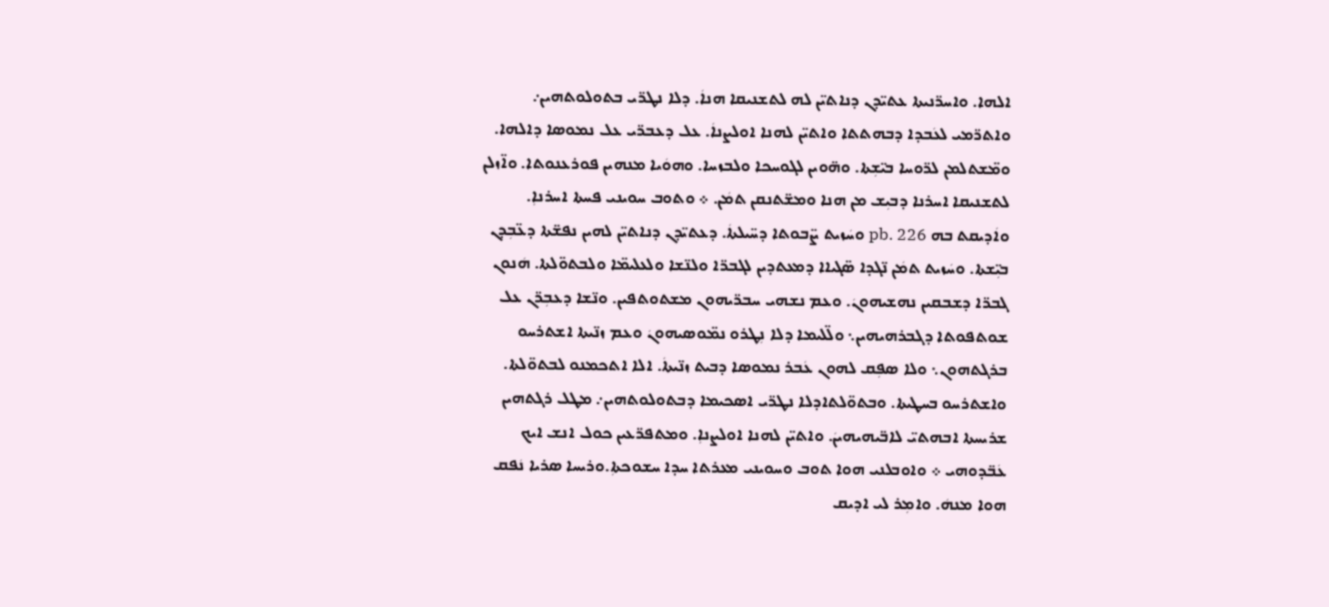ܐܠܗܐ. ܘܐܚܪ̈ܢܝܬܐ ܥܬܝ̈ܕܢ ܕܢܐܬܝ̈ܢ ܠܗ ܠܬܫܢܝܩܐ ܗܢܐܿ. ܕܠܐ ܢܛܪ̈ܝ ܒܬܘܠܘܬܗܝܢ܇ ܘܐܬܪ̈ܡܝ ܠܥܿܒܕܐ ܕܒܗܬܬܐ ܘܐܬܝ̈ܢ ܠܗܢܐ ܐܘܠܨܢܐܿ. ܥܠ ܕܥܒܪ̈ܝ ܥܠ ܢܡܘܣܐ ܕܐܠܗܐ. ܘܡ̈ܫܬܠܡܢ ܠܪ̈ܘܚܐ ܒܝ̈ܫܼܬܐ. ܘܗ̈ܘܝܢ ܠܓܘܚܟܐ ܘܠܒܙܚܐ. ܘܗܘܿܝܐ ܡܢܗܝܢ ܦܘܪܥܢܘܬܐ. ܘܐ̈ܙܠܢ ܠܬܫܢܝܩܐ ܐܚܪܢܐ ܕܒܝܼܫ ܡܢ ܗܢܐ ܘܡܫ̈ܬܢܩܢ ܬܡܿܢ. ܀ ܘܬܘܒ ܚܘܝܢܝ ܦܚܬܐ ܐܚܪܢܐܼ. ܘܐܿܕܝܩܬ ܒܗ pb. 226 ܘܚܿܙܝܬ ܨ̈ܒܘܬܐ ܕܚ̈ܝܠܬܐܿ. ܕܥܬܝ̈ܕܢ ܕܢܐܬܝ̈ܢ ܠܗܝܢ ܢܦܫ̈ܬܐ ܕܥ̈ܒܼܕܢ ܒܝܼ̈ܫܬܐ. ܘܚܿܙܝܬ ܬܡܿܢ ܢ̈ܓܕܐ ܣ̈ܓܝܐܐ ܕܡܥܬܕܝܢ ܠܓܒܪ̈ܐ ܘܠܢ̈ܫܐ ܘܠܥܠܝܡ̈ܐ ܘܠܒܬܘ̈ܠܬܐ. ܗܿܢܘܢ ܓܒܪ̈ܐ ܕܫܒܩܝܢ ܢܗܫܝܗܘܢܿ. ܘܥܡ ܢܫܗܝ ܚܒܪ̈ܝܗܘܢ ܡܫܬܘܬܦܝܢ. ܘܢ̈ܫܐ ܕܥܒܼܪ̈ܢ ܥܠ ܫܘܬܦܘܬܐ ܕܓܒܪܗܝܗܝܢ܆ ܘܠ̈ܠܝܡܐ ܕܠܐ ܢܼܛܪܘ ܢܡ̈ܘܣܝܗܘܢܿ ܘܥܡ ܙܢ̈ܝܬܐ ܐܫܬܪܚܘ ܒܪܓܬܗܘܢ܆ ܘܠܐ ܣܦܼܩ ܠܗܘܢ ܥܿܒܪ ܢܡܘܣܐ ܕܒܝܬ ܙܢ̈ܝܬܐܿ. ܐܠܐ ܐܬܟܡܢܘ ܠܒܬܘ̈ܠܬܐ. ܘܐܫܬܪܚܘ ܒܚܛܝܬܐ. ܘܒܬܘ̈ܠܬܐܕܠܐ ܢܛܪ̈ܝ ܐܣܟܝܡܐ ܕܒܬܘܠܘܬܗܝܢ܇ ܡܛܠ ܪܓܬܗܝܢ ܫܪܝܚܬܐ ܐܒܗܬܝ̈ ܠܐܒ̈ܝܗܝܗܝܢܿ. ܘܐܬܝ̈ܢ ܠܗܢܐ ܐܘܠܨܢܐܼ. ܘܡܬܦܪ̈ܥܝܢ ܟܘܠ ܐܢܫ ܐܝܟ ܥܿܒ̈ܕܘܗܝ ܀ ܘܐܘܒܠܢܝ ܗܘܐ ܬܘܒ ܘܚܘܝܢܝ ܡܥܪܬܐ ܚܕܐ ܚܫܘܟܬܐܼ.ܘܪܝܚܐ ܣܪܝܐ ܢܿܦܩ ܗܘܐ ܡܢܗܿ. ܘܐܡܼܪ ܠܝ ܐܕܝܩ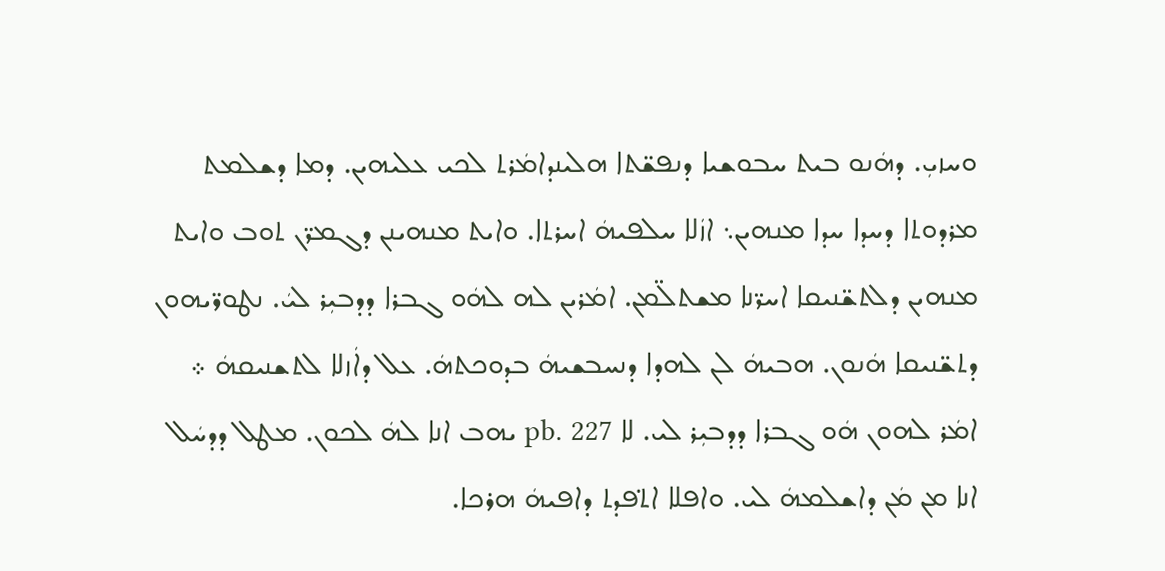ܘܚܙܝܼ. ܕܗܿܢܘ ܒܝܬ ܚܒܘܫܝܐ ܕܢܦܫ̈ܬܐ ܗܠܝܢܕܐܡܿܪܬ ܠܟܝ ܥܠܝܗܝܢ. ܕܡܐ ܕܫܠܡܬ ܡܪܕܘܬܐ ܕܚܕܐ ܚܕܐ ܡܢܗܝܢ܆ ܐܙܿܠܐ ܚܠܦܝܗܿ ܐܚܪܬܐ. ܘܐܝܬ ܡܢܗܝܢܢ ܕܓܡܪ̈ܢ ܬܘܒ ܘܐܝܬ ܡܢܗܝܢ ܕܠܬܫ̈ܢܝܩܐ ܐܚܪ̈ܢܐ ܡܫܬܠ̈ܡܢ. ܐܡܿܪܝܢ ܠܗ ܠܗܿܘ ܓܒܪܐ ܕܕܒܝܼܪ ܠܝܿ. ܢܛܘܪ̈ܝܗܘܢ ܕܬܫ̈ܢܝܩܐ ܗܿܢܘܢ. ܗܒܝܗܿ ܠܢ ܠܗܕܐ ܕܢܚܒܫܝܗܿ ܒܕܘܟܬܗܿ. ܥܠ ܕܐܿܙܠܐ ܠܬܫܢܝܩܗܿ ܀ ܐܡܿܪ ܠܗܘܢ ܗܿܘ ܓܒܪܐ ܕܕܒܝܼܪ ܠܝ. ܠܐ pb. 227 ܝܗܒ ܐܢܐ ܠܗܿ ܠܟܘܢ. ܡܛܠ ܕܕܚܿܠ ܐܢܐ ܡܢ ܡܿܢ ܕܐܫܠܡܗܿ ܠܝ. ܘܐܦܠܐ ܐܬ݀ܦܕܬ ܕܐܦܝܗܿ ܗܪܟܐ.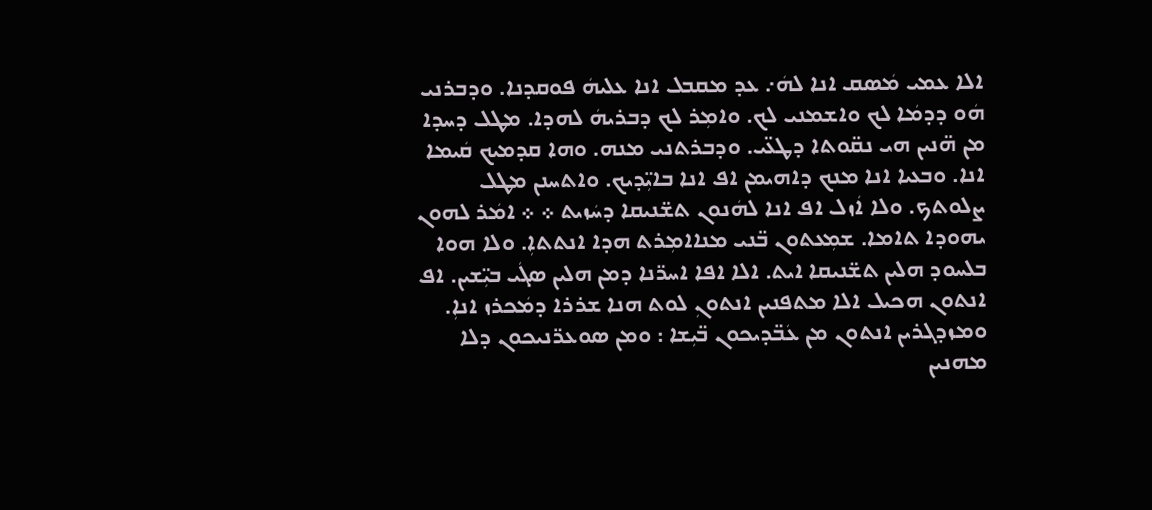ܐܠܐ ܥܡܝ ܡܿܣܩ ܐܢܐ ܠܗܿ܇ ܥܕ ܡܩܒܠ ܐܢܐ ܥܠܝܗܿ ܦܘܩܕܢܐ. ܘܕܒܪܢܝ ܗܿܘ ܕܕܡܿܐ ܠܟ ܘܐܫܡܢܝ ܠܟ. ܘܐܡܼܪ ܠܟ ܕܒܪܝܗܿ ܠܗܕܐ. ܡܛܠ ܕܚܕܐ ܡܢ ܗ̈ܢܝܢ ܗܝ ܢܩ̈ܘܬܐ ܕܛܥ̈ܝ. ܘܕܒܪܬܢܝ ܡܢܗ. ܘܗܐ ܩܕܡܝܟ ܩܿܝܡܐ ܐܢܐ. ܘܒܥܝܐ ܐܢܐ ܡܢܟ ܕܐܗܝܡܢ ܐܦ ܐܢܐ ܒܐܝܼ̈ܕܝܟ. ܘܐܬܚܢܢ ܡܛܠ ܨܠܘܬܟ. ܘܠܐ ܐܿܙܠ ܐܦ ܐܢܐ ܠܗܿܢܘܢ ܬܫ̈ܢܝܩܐ ܕܚܿܙܝܬ ܀ ܀ ܐܡܿܪ ܠܗܘܢ ܝܗܘܕܐ ܬܐܡܐ. ܫܡܼܥܬܘܢ ܒ̈ܢܝ ܡܢܐܐܡܼܪܬ ܗܕܐ ܐܢܬܬܐܼ. ܘܠܐ ܗܘܐ ܒܠܚܘܕ ܗܠܝܢ ܬܫ̈ܢܝܩܐ ܐܝܬ. ܐܠܐ ܐܦܐ ܐܚܪ̈ܢܐ ܕܡܢ ܗܠܝܢ ܣܓܿܝ ܒܝܼ̈ܫܝܢ. ܐܦ ܐܢܬܘܢ ܗܟܝܠ ܐܠܐ ܡܬܦܢܝܢ ܐܢܬܘܢܼ ܠܘܬ ܗܢܐ ܫܪܪܐ ܕܡܿܟܪܙ ܐܢܐܼ. ܘܡܙܕܓܪܝܢ ܐܢܬܘܢ ܡܢ ܥܿܒ̈ܕܝܟܘܢ ܒ̈ܝܼܫܐ : ܘܡܢ ܣܘܥܪ̈ܢܝܟܘܢ ܕܠܐ ܡܗܢܝܢ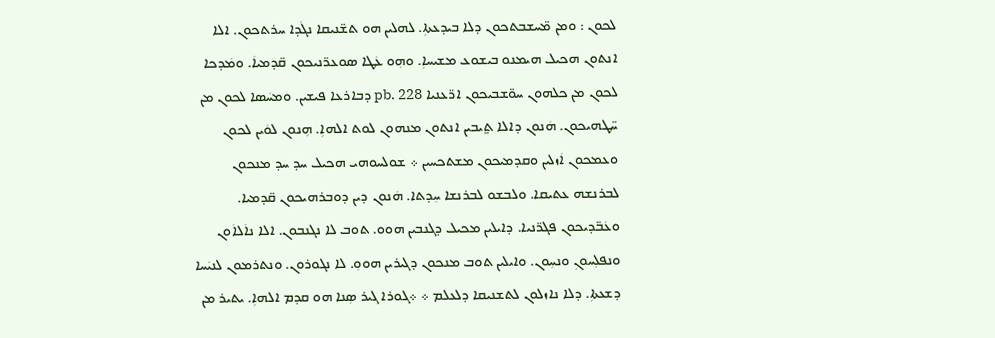ܠܟܘܢ : ܘܡܢ ܡ̈ܚܫܒܬܟܘܢ ܕܠܐ ܒܝܕܥܬܐܼ. ܠܗܠܝܢ ܗܘ ܬܫ̈ܢܝܩܐ ܢܓܿܕܐ ܚܪܬܟܘܢ. ܐܠܐ ܐܢܬܘܢ ܗܟܝܠ ܗܝܡܢܘ ܒܝܫܘܥ ܡܫܝܚܐܼ. ܘܗܼܘ ܥܿܛܐ ܣܘܥܪ̈ܢܝܟܘܢ ܩ̈ܕܡܝܐܿ. ܘܡܿܕܟܐ ܠܟܘܢ ܡܢ ܟܠܗܘܢ ܚܘ̈ܫܒܝܟܘܢ ܐܪ̈ܥܢܝܐ pb. 228 ܕܒܐܪܥܐ ܦܝܫܝܢ. ܘܡܚܿܣܐ ܠܟܘܢ ܡܢ ܚ̈ܛܗܝܟܘܢ. ܗܿܢܘܢ ܕܐܠܐ ܬ݀ܝܒܝܢ ܐܢܬܘܢ ܡܢܗܘܢ ܠܘܬ ܐܠܗܐܼ. ܗܼܢܘܢ ܠܘܿܝܢ ܠܟܘܢ ܘܥܡܟܘܢ ܐܿܙܠܝܢ ܘܩܕܡܝܟܘܢ ܡܫܬܟܚܝܢ ܀ ܫܘܠܚܘܗܝ ܗܟܝܠ ܚܕ ܚܕ ܡܢܟܘܢ ܠܒܪܢܫܗ ܥܬܝܩܐ. ܘܠܒܫܘ ܠܒܪܢܫܐ ܚܼܕܬܐ. ܗܿܢܘܢ ܕܝܢ ܕܘܒܪܗܝܟܘܢ ܩ̈ܕܡܝܐ. ܘܥܿܒ̈ܕܝܟܘܢ ܦܓܪ̈ܢܝܐ. ܕܐܝܠܝܢ ܡܟܝܠ ܕܓܢܒܝܢ ܗܘܘ. ܬܘܒ ܠܐ ܢܓܢܒܘܢ. ܐܠܐ ܢܐܿܠܐܿܘܢ ܘܢܦܠܼܚܘܢܼ ܘܢܚܼܘܢ. ܘܐܝܠܝܢ ܬܘܒ ܡܢܟܘܢ ܕܓܝܪܝܢ ܗܘܘܼ. ܠܐ ܢܓܘܪܘܢ. ܘܢܬܪܡܘܢ ܠܢܝܿܚܐ ܕܫܥܬܐܼ. ܕܠܐ ܢܐܙܠܘܢ ܠܬܫܢܝܩܐ ܕܠܥܠܡ ܀ ܀ܓܘܪܐ ܓܝܪ ܣܼܢܐ ܗܘ ܩܕܡ ܐܠܗܐܼ. ܝܬܝܪ ܡܢ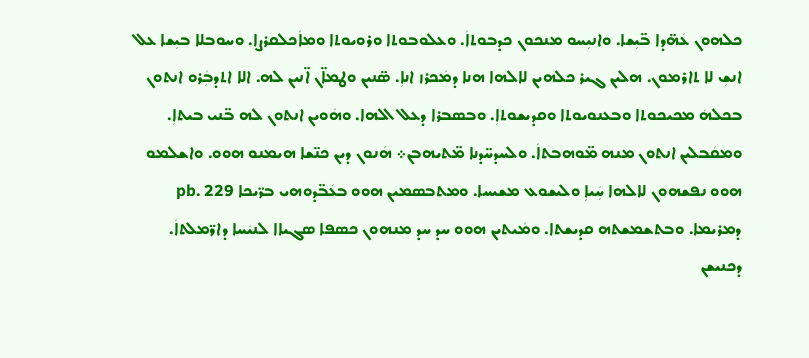ܟܠܗܘܢ ܥܿܗ̈ܕܐ ܒ̈ܝܼܫܐ. ܘܐܢܝܼܚܘ ܡܢܟܘܢ ܟܕܒܘܬܐܿ. ܘܥܠܘܒܘܬܐ ܘܪܘܝܘܬܐ ܘܡܐܿܟܠܩܪܨܐ. ܘܚܘܒܠܐ ܒܝܼܫܐ ܥܠ ܐܢܫܼ ܠܐ ܬܐܪܡܘܢ. ܗܠܝܢ ܓܝܪ ܟܠܗܝܢ ܠܐܠܗܐ ܗܢܐ ܕܡܿܟܪܙ ܐܢܐܼ. ܣ̈ܢܝܢ ܘܛܡܐ̈ܢ ܐ̈ܢܝܢ ܠܗ. ܐܠܐ ܐܬܕܒܼܿܪܘ ܐܢܬܘܢ ܒܟܠܗܿ ܡܟܝܟܘܬܐ ܘܒܥܢܘܝܘܬܐ ܘܩܕܝܫܘܬܐܼ. ܘܒܣܒܪܐ ܕܥܠ ܐܠܗܐ. ܘܗܿܘܝܢ ܐܢܬܘܢ ܠܗ ܒ̈ܢܝ ܒܝܬܐܼ. ܘܡܩܿܒܠܝܢ ܐܢܬܘܢ ܡܢܗ ܡ̈ܘܗܒܬܐܿ. ܘܠܚܕܚ̈ܕܢܐ ܡ̈ܬܝܗܒܢ܀ ܗܿܢܘܢ ܕܝܢ ܟܢ̈ܫܐ ܗܝܡܢܘ ܗܘܘ. ܘܐܫܠܡܘ ܗܘܘ ܢܦܫܗܘܢ ܠܐܠܗܐ ܚܼܿܝܐܼ ܘܠܝܫܘܥ ܡܫܝܚܐ. ܘܡܬܒܣܡܝܢ ܗܘܘ ܒܥܿܒ̈ܕܘܗܝ ܒܪ̈ܝܟܐ pb. 229 ܕܡܪܝܡܐ. ܘܒܬܫܡܫܬܗ ܩܕܝܫܬܐ. ܘܡܿܝܬܝܢ ܗܘܘ ܚܕ ܚܕ ܡܢܗܘܢ ܟܣܦܐ ܣܓܝܐܐ ܠܢܝܿܚܐ ܕܐܪ̈ܡܠܬܐܿ. ܕܟܢܝܫܢ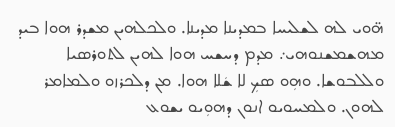ܗ̈ܘܝ ܠܗ ܠܫܠܝܚܐ ܒܡܕܝܢܐ ܡܕܝܢܐ. ܘܠܟܠܗܝܢ ܡܫܕܪ ܗܘܐ ܒܝܕ ܡܗܫܡܫܢܘܗܝ܇ ܡܕܡ ܕܚܫܚ ܗܘܐ ܠܗܝܢ ܠܬܘܪܣܝܐ ܘܠܠܒܘܫܐ. ܘܗܼܘ ܣܟܼ ܠܐ ܫܿܠܐ ܗܘܐ. ܡܢ ܕܠܟܪܙܘ ܘܠܡܐܡܪ ܠܗܘܢ. ܘܠܡܚܘܝܘ ܐܢܘܢ ܕܗܘܼܝܘ ܝܫܘܥ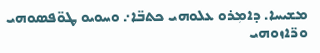ܡܫܝܚܐ. ܕܐܡܼܪܘ ܥܠܘܗܝ ܟܬܒ̈ܐ܇ ܘܚܘܝܘ ܛܘ̈ܦܣܘܗܝ ܘܪ̈ܐܙܘܗܝ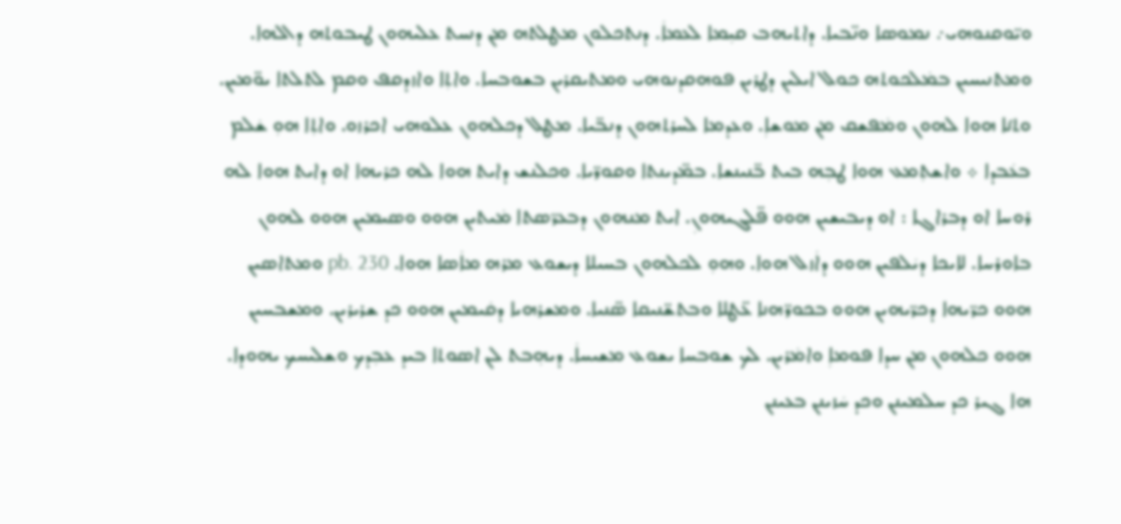ܘܝ̈ܘܩܢܘܗܝ܇ ܢܡܘܣܐ ܘܢ̈ܒܝܐ. ܕܐܬܝܗܒ ܩܝܼܡܐ ܠܥܡܐܿ. ܕܢܬܟܠܘܢ ܡܛܠܬܗ ܡܢ ܕܢܚܬ ܥܠܝܗܘܢ ܛܝܒܘܬܗ ܕܐܠܗܐ. ܘܡܬܢܝܚܝܢ ܒܡܿܠܟܘܬܗ ܟܘܠ ܐܝܠܝܢ ܕܛܪܝܢ ܦܘܗܩܕܢܘܗܝ ܘܡܬܝܩܪܝܢ ܒܫܘܒܚܐ. ܘܐܬܼܐ ܘܐܙܕܩܦ ܘܩܡ ܠܬܠܬܐ ܝܘ̈ܡܝܢ. ܘܬ݀ܢܐ ܗܘܐ ܠܗܘܢ ܘܡܿܦܫܩ ܡܢ ܡܘܫܐܼ. ܘܥܕܡܐ ܠܚܪܬܗܘܢ ܕܢܒ̈ܝܐ. ܡܛܠ ܕܟܠܗܘܢ ܥܠܘܗܝ ܐܟܪܙܘ. ܘܐܬܼܐ ܗܘܼ ܫܿܠܡ ܒܥܿܒܕܐ ܀ ܘܐܫܬܼܡܥ ܗܘܐ ܛܒܼܗ ܒܝܬ ܒ̈ܢܝܢܫܐ. ܒܡ̈ܕܝܢܬܐ ܘܩܘܪ̈ܝܐ. ܘܟܠܢܫ ܕܐܝܬ ܗܘܐ ܠܗ ܟܪܝܗܐ ܐܘ ܕܐܝܬ ܗܘܐ ܠܗ ܪܘܚܐ ܐܘ ܕܒܪܐܓܐ : ܐܘ ܕܝܒܝܫܝܢ ܗܘܘ ܦ̈ܠܓܝܗܘܢܼ. ܐܝܬ ܡܢܗܘܢ ܕܒܥܪ̈ܣܬܐ ܡܿܝܬܝܢ ܗܘܘ ܘܣܝܡܝܢ ܗܘܘ ܠܗܘܢ ܒܐܘܪܚܐ. ܠܐܝܟܐ ܕܝܿܠܦܝܢ ܗܘܘ ܕܐܿܙܠ ܗܘܐ. ܘܗܘܼ ܠܟܠܗܘܢ ܒܚܝܠܐ ܕܝܫܘܥ ܡܪܗ ܡܐܿܣܐ ܗܘܐ. pb. 230 ܘܡܬܐܣܝܢ ܗܘܘ ܟܪ̈ܝܗܐ ܕܟܪ̈ܝܗܝܢ ܗܘܘ ܒܟܘܪ̈ܗܢܐ ܥ̈ܛܠܐ ܘܒܬܫ̈ܢܝܩܐ ܣ̈ܢܝܐ. ܘܡܫܪܗܝܐ ܕܩܿܝܡܝܢ ܗܘܘ ܟܕ ܫܪܝܪܝܢ. ܘܡܫܒܚܝܢ ܗܘܘ ܟܠܗܘܢ ܡܢ ܚܕܐ ܦܘܡܐܼ ܘܐܡܿܪܝܢ. ܠܟ ܫܘܒܚܐ ܝܫܘܥ ܡܫܝܚܐܿ. ܕܝܗܼܒܬ ܠܢ ܐܣܘܬܐ ܒܝܕ ܥܒܼܕܟ ܘܫܠܝܚܟ ܝܗܘܕܐ. ܗܐ ܓܝܪ ܟܕ ܚܠܡܝܢܢ ܘܟܕ ܚܿܙܝܢܢ ܒܥܝܢܢ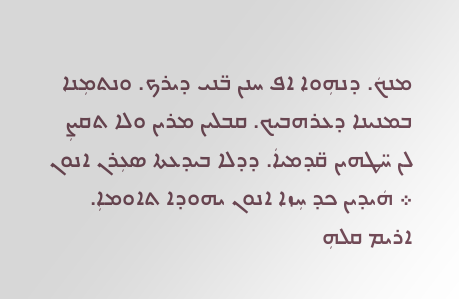ܡܢܟܿ. ܕܢܗܼܘܐ ܐܦ ܚܢܢ ܒ̈ܢܝ ܕܝܪܟ. ܘܢܬܡܼܢܐ ܒܡܢܝܢܐ ܕܥܪܗܒܝܟ. ܩܒܠܝܢ ܡܪܝܢ ܘܠܐ ܬܩܨܼ ܠܢ ܚ̈ܛܗܝܢ ܩ̈ܕܡܝܐܿ. ܕܕܠܐ ܒܝܕܥܬܐ ܣܥܼܪܢ ܐܢܘܢ ܀ ܗܿܝܕܝܢ ܟܕ ܚܼܙܐ ܐܢܘܢ ܝܗܘܕܐ ܬܐܘܡܐܼ. ܐܪܝܡ ܩܠܗܼ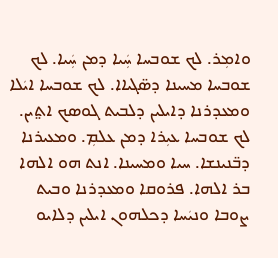ܘܐܡܼܪ. ܠܟ ܫܘܒܚܐ ܚܼܿܝܐ ܕܡܢ ܚܼܿܝܐ. ܠܟ ܫܘܒܚܐ ܡܚܝܢܐ ܕܣ̈ܓܝܐܐ. ܠܟ ܫܘܒܚܐ ܐܝܿܠܐ ܘܡܥܕܪܢܐ ܕܐܝܠܝܢ ܕܠܒܝܬ ܓܘܣܟ ܐܬ݀ܝܢ. ܠܟ ܫܘܒܚܐ ܥܝܼܪܐ ܕܡܢ ܥܠܡܼ. ܘܡܥܝܪܢܐ ܕܒ̈ܢܝܢܫܐ. ܚܝܐ ܘܡܚܝܢܐ. ܐܢܬ ܗܘ ܐܠܗܐ ܒܪ ܐܠܗܐ. ܦܪܘܩܐ ܘܡܥܕܪܢܐ ܘܒܝܬ ܨܘܒܐ ܘܢܝܿܚܐ ܕܟܠܗܘܢ ܐܝܠܝܢ ܕܠܐܝܘ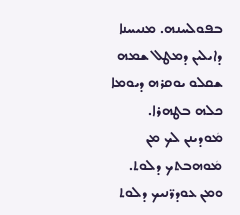ܒܦܘܠܚܢܗ. ܡܢܝܚܢܐ ܕܐܝܠܝܢ ܕܡܛܠ ܫܡܗ ܫܩܠܘ ܝܘܩܪܗ ܕܝܘܡܐ ܟܠܗ ܒܛܗܪܐ. ܡܿܘܕܝܢܢ ܠܟ ܡܢ ܡܿܘܗܒܬܟ ܕܠܘܬ. ܘܡܢ ܥܘܕܪ̈ܢܝܟ ܕܠܘܬ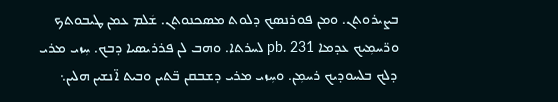ܒܨܝܪܘܬܢ. ܘܡܢ ܦܘܪܢܣܟ ܕܠܘܬ ܡܣܟܢܘܬܢ. ܫܿܠܡ ܥܡܢ ܛܝܒܘܬܟ ܘܪ̈ܚܡܼܝܟ ܥܕܡܐ pb. 231 ܠܚܪܬܐ. ܘܗܒ ܠܢ ܦܪܪܝܣܝܐ ܕܒܟ. ܚܼܙܝ ܡܪܝ ܕܠܟ ܒܠܚܘܕܝܟ ܪܚܡܼܢ. ܘܚܼܙܝ ܡܪܝ ܕܫܒܩܢ ܒ̈ܬܝܢ ܘܒܝܬ ܐ̈ܢܫܝܢ ܗܠܝܢ܆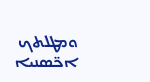ܘܡܛܠܬܟ ܐܟ̈ܣܢܝܐ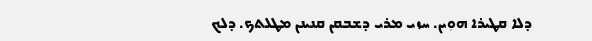ܕܠܐ ܩܛܝܪܐ ܗܘܼܝܢ. ܚܙܝ ܡܪܝ ܕܫܒܩܢ ܩܢܝܢܢ ܡܛܠܬܟ. ܕܠܟ